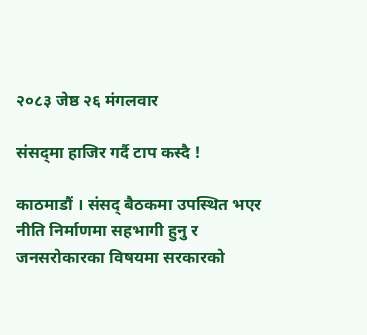२०८३ जेष्ठ २६ मंगलवार

संसद्‍मा हाजिर गर्दै टाप कस्दै !

काठमाडौं । संसद् बैठकमा उपस्थित भएर नीति निर्माणमा सहभागी हुनु र जनसरोकारका विषयमा सरकारको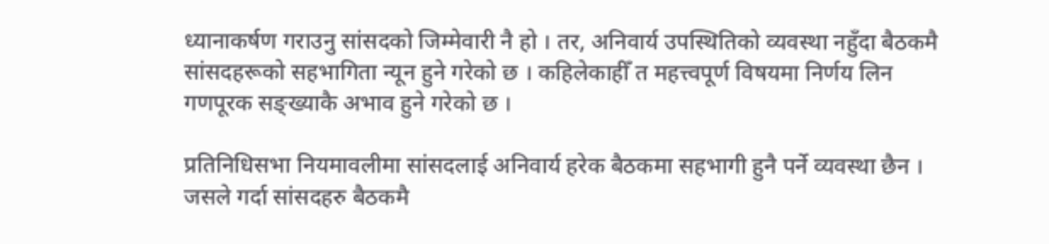ध्यानाकर्षण गराउनु सांसदको जिम्मेवारी नै हो । तर, अनिवार्य उपस्थितिको व्यवस्था नहुँदा बैठकमै सांसदहरूको सहभागिता न्यून हुने गरेको छ । कहिलेकाहीँ त महत्त्वपूर्ण विषयमा निर्णय लिन गणपूरक सङ्ख्याकै अभाव हुने गरेको छ ।

प्रतिनिधिसभा नियमावलीमा सांसदलाई अनिवार्य हरेक बैठकमा सहभागी हुनै पर्ने व्यवस्था छैन । जसले गर्दा सांसदहरु बैठकमै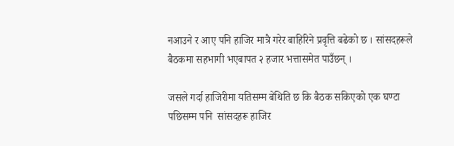नआउने र आए पनि हाजिर मात्रै गरेर बाहिरिने प्रवृत्ति बढेको छ । सांसदहरूले बैठकमा सहभागी भएबापत २ हजार भत्तासमेत पाउँछन् ।

जसले गर्दा हाजिरीमा यतिसम्म बेथिति छ कि बैठक सकिएको एक घण्टा पछिसम्म पनि  सांसदहरू हाजिर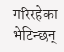गरिरहेका भेटिन्छन्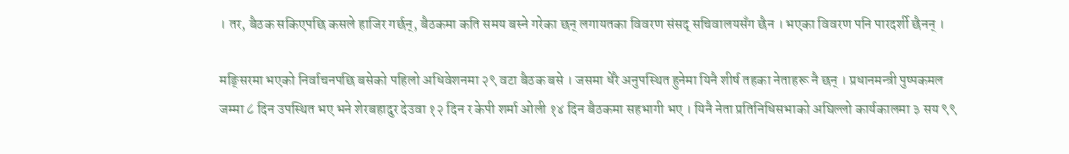। तर, बैठक सकिएपछि कसले हाजिर गर्छन्, बैठकमा कति समय बस्ने गरेका छन् लगायतका विवरण संसद् सचिवालयसँग छैन । भएका विवरण पनि पारदर्शी छैनन् ।

मङ्सिरमा भएको निर्वाचनपछि बसेको पहिलो अधिवेशनमा २९ वटा बैठक बसे । जसमा धेरै अनुपस्थित हुनेमा यिनै शीर्ष तहका नेताहरू नै छन् । प्रधानमन्त्री पुष्पकमल जम्मा ८ दिन उपस्थित भए भने शेरबहादुर देउवा १२ दिन र केपी शर्मा ओली १४ दिन बैठकमा सहभागी भए । यिनै नेता प्रतिनिधिसभाको अघिल्लो कार्यकालमा ३ सय ९९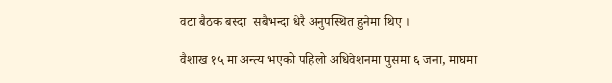वटा बैठक बस्दा  सबैभन्दा धेरै अनुपस्थित हुनेमा थिए ।

वैशाख १५ मा अन्त्य भएको पहिलो अधिवेशनमा पुसमा ६ जना, माघमा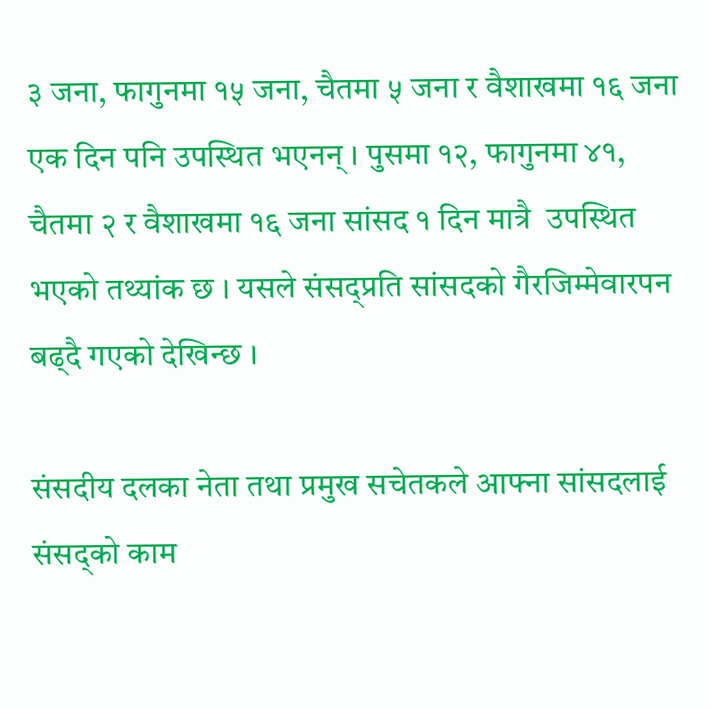३ जना, फागुनमा १५ जना, चैतमा ५ जना र वैशाखमा १६ जना एक दिन पनि उपस्थित भएनन् । पुसमा १२, फागुनमा ४१, चैतमा २ र वैशाखमा १६ जना सांसद १ दिन मात्रै  उपस्थित भएको तथ्यांक छ । यसले संसद्प्रति सांसदको गैरजिम्मेवारपन बढ्दै गएको देखिन्छ ।

संसदीय दलका नेता तथा प्रमुख सचेतकले आफ्ना सांसदलाई संसद्को काम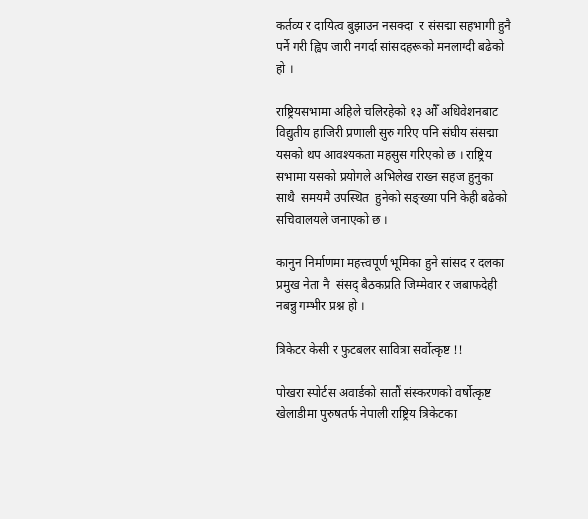कर्तव्य र दायित्व बुझाउन नसक्दा  र संसद्मा सहभागी हुनै पर्ने गरी ह्विप जारी नगर्दा सांसदहरूको मनलाग्दी बढेको हो ।

राष्ट्रियसभामा अहिले चलिरहेको १३ औँ अधिवेशनबाट  विद्युतीय हाजिरी प्रणाली सुरु गरिए पनि संघीय संसद्मा यसको थप आवश्यकता महसुस गरिएको छ । राष्ट्रिय सभामा यसको प्रयोगले अभिलेख राख्न सहज हुनुका साथै  समयमै उपस्थित  हुनेको सङ्ख्या पनि केही बढेको सचिवालयले जनाएको छ ।

कानुन निर्माणमा महत्त्वपूर्ण भूमिका हुने सांसद र दलका प्रमुख नेता नै  संसद् बैठकप्रति जिम्मेवार र जबाफदेही नबन्नु गम्भीर प्रश्न हो ।

त्रिकेटर केसी र फुटबलर सावित्रा सर्वोत्कृष्ट !!

पोखरा स्पोर्टस अवार्डको सातौं संस्करणको वर्षोत्कृष्ट खेलाडीमा पुरुषतर्फ नेपाली राष्ट्रिय त्रिकेटका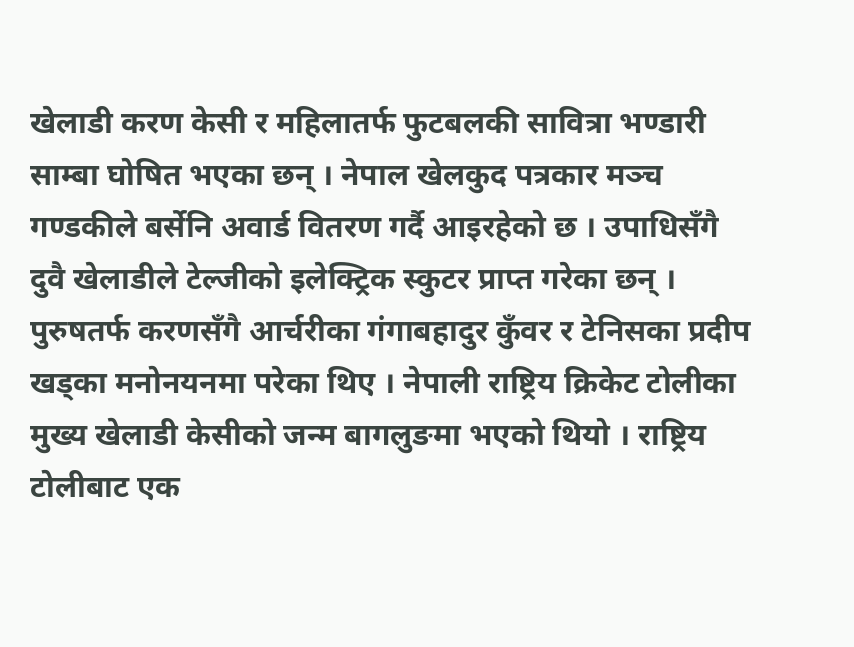खेलाडी करण केसी र महिलातर्फ फुटबलकी सावित्रा भण्डारी साम्बा घोषित भएका छन् । नेपाल खेलकुद पत्रकार मञ्च गण्डकीले बर्सेनि अवार्ड वितरण गर्दै आइरहेको छ । उपाधिसँगै दुवै खेलाडीले टेल्जीको इलेक्ट्रिक स्कुटर प्राप्त गरेका छन् । पुरुषतर्फ करणसँगै आर्चरीका गंगाबहादुर कुँवर र टेनिसका प्रदीप खड्का मनोनयनमा परेका थिए । नेपाली राष्ट्रिय क्रिकेट टोलीका मुख्य खेलाडी केसीको जन्म बागलुङमा भएको थियो । राष्ट्रिय टोलीबाट एक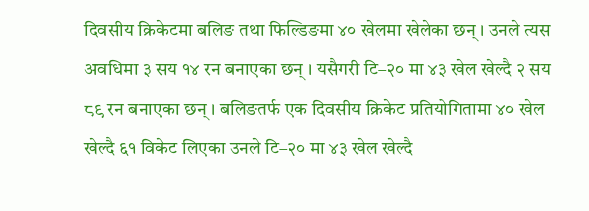दिवसीय क्रिकेटमा बलिङ तथा फिल्डिङमा ४० खेलमा खेलेका छन् । उनले त्यस अवधिमा ३ सय १४ रन बनाएका छन् । यसैगरी टि–२० मा ४३ खेल खेल्दै २ सय ८९ रन बनाएका छन् । बलिङतर्फ एक दिवसीय क्रिकेट प्रतियोगितामा ४० खेल खेल्दै ६१ विकेट लिएका उनले टि–२० मा ४३ खेल खेल्दै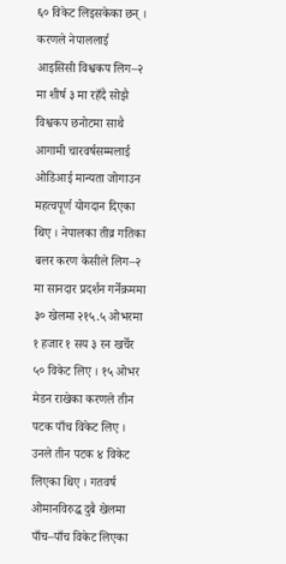६० विकेट लिइसकेका छन् । करणले नेपाललाई आइसिसी विश्वकप लिग–२ मा शीर्ष ३ मा रहँदै सोझै विश्वकप छनोटमा साथै आगामी चारवर्षसम्मलाई ओडिआई मान्यता जोगाउन महत्वपूर्ण योगदान दिएका थिए । नेपालका तीव्र गतिका बलर करण केसीले लिग–२ मा सानदार प्रदर्शन गर्नेक्रममा ३० खेलमा २१५.५ ओभरमा १ हजार १ सय ३ रन खर्चेर ५० विकेट लिए । १५ ओभर मेडन राखेका करणले तीन पटक पाँच विकेट लिए । उनले तीन पटक ४ विकेट लिएका थिए । गतवर्ष ओमानविरुद्ध दुबै खेलमा पाँच–पाँच विकेट लिएका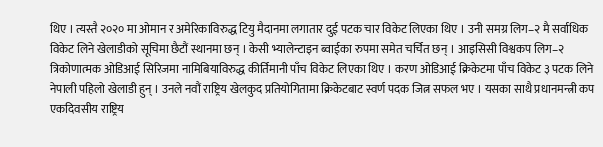थिए । त्यस्तै २०२० मा ओमान र अमेरिकाविरुद्ध टियु मैदानमा लगातार दुई पटक चार विकेट लिएका थिए । उनी समग्र लिग–२ मै सर्वाधिक विकेट लिने खेलाडीको सूचिमा छैटौं स्थानमा छन् । केसी भ्यालेन्टाइन ब्वाईका रुपमा समेत चर्चित छन् । आइसिसी विश्वकप लिग–२ त्रिकोणात्मक ओडिआई सिरिजमा नामिबियाविरुद्ध कीर्तिमानी पाँच विकेट लिएका थिए । करण ओडिआई क्रिकेटमा पाँच विकेट ३ पटक लिने नेपाली पहिलो खेलाडी हुन् । उनले नवौं राष्ट्रिय खेलकुद प्रतियोगितामा क्रिकेटबाट स्वर्ण पदक जित्न सफल भए । यसका साथै प्रधानमन्त्री कप एकदिवसीय राष्ट्रिय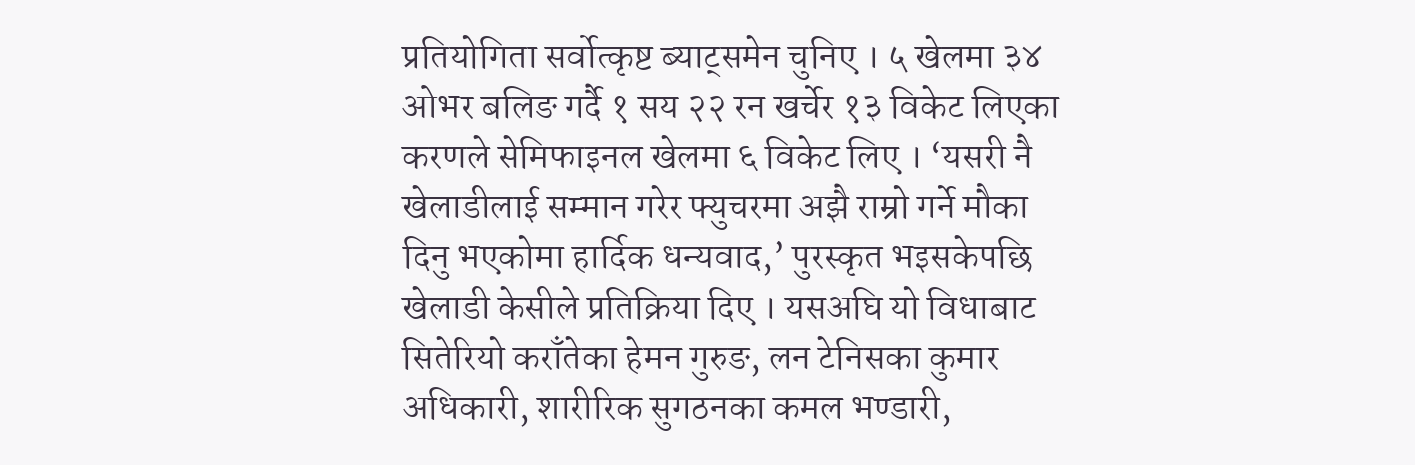प्रतियोगिता सर्वोत्कृष्ट ब्याट्समेन चुनिए । ५ खेलमा ३४ ओभर बलिङ गर्दै १ सय २२ रन खर्चेर १३ विकेट लिएका करणले सेमिफाइनल खेलमा ६ विकेट लिए । ‘यसरी नै खेलाडीलाई सम्मान गरेर फ्युचरमा अझै राम्रो गर्ने मौका दिनु भएकोमा हार्दिक धन्यवाद,’ पुरस्कृत भइसकेपछि खेलाडी केसीले प्रतिक्रिया दिए । यसअघि यो विधाबाट सितेरियो कराँतेका हेमन गुरुङ, लन टेनिसका कुमार अधिकारी, शारीरिक सुगठनका कमल भण्डारी,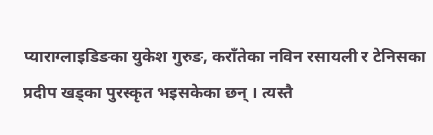प्याराग्लाइडिङका युकेश गुरुङ, कराँतेका नविन रसायली र टेनिसका प्रदीप खड्का पुरस्कृत भइसकेका छन् । त्यस्तै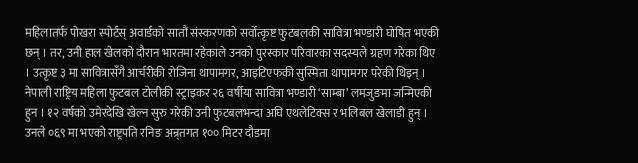महिलातर्फ पोखरा स्पोर्टस् अवार्डको सातौं संस्करणको सर्वोत्कृष्ट फुटबलकी सावित्रा भण्डारी घोषित भएकी छन् । तर, उनी हाल खेलको दौरान भारतमा रहेकाले उनको पुरस्कार परिवारका सदस्यले ग्रहण गरेका थिए । उत्कृष्ट ३ मा सावित्रासँगै आर्चरीकी रोजिना थापामगर, आइटिएफकी सुस्मिता थापामगर परेकी थिइन् । नेपाली राष्ट्रिय महिला फुटबल टोलीकी स्ट्राइकर २६ वर्षीया सावित्रा भण्डारी ‘साम्बा’ लमजुङमा जन्मिएकी हुन । १२ वर्षको उमेरदेखि खेल्न सुरु गरेकी उनी फुटबलभन्दा अघि एथलेटिक्स र भलिबल खेलाडी हुन् । उनले ०६९ मा भएको राष्ट्रपति रनिङ अन्र्तगत १०० मिटर दौडमा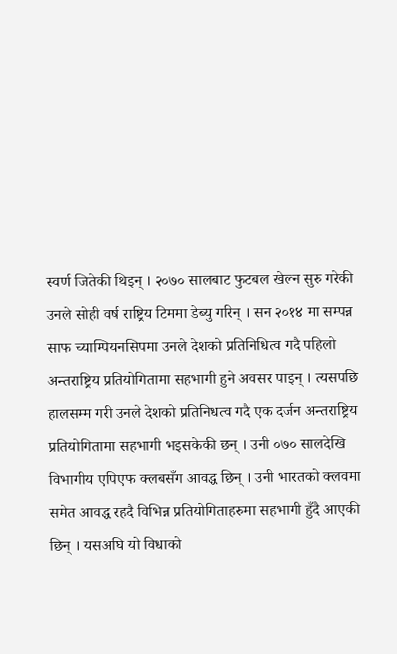स्वर्ण जितेकी थिइन् । २०७० सालबाट फुटबल खेल्न सुरु गरेकी उनले सोही वर्ष राष्ट्रिय टिममा डेब्यु गरिन् । सन २०१४ मा सम्पन्न साफ च्याम्पियनसिपमा उनले देशको प्रतिनिधित्व गदै पहिलो अन्तराष्ट्रिय प्रतियोगितामा सहभागी हुने अवसर पाइन् । त्यसपछि हालसम्म गरी उनले देशको प्रतिनिधत्व गदै एक दर्जन अन्तराष्ट्रिय प्रतियोगितामा सहभागी भइसकेकी छन् । उनी ०७० सालदेखि विभागीय एपिएफ क्लबसँग आवद्ध छिन् । उनी भारतको क्लवमा समेत आवद्ध रहदै विभिन्न प्रतियोगिताहरुमा सहभागी हुँदै आएकी छिन् । यसअघि यो विधाको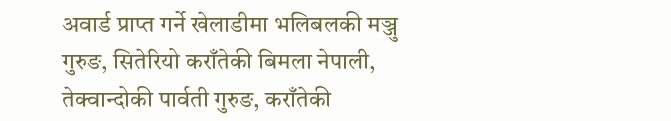अवार्ड प्राप्त गर्ने खेलाडीमा भलिबलकी मञ्जु गुरुङ, सितेरियो कराँतेकी बिमला नेपाली, तेक्वान्दोकी पार्वती गुरुङ, कराँतेकी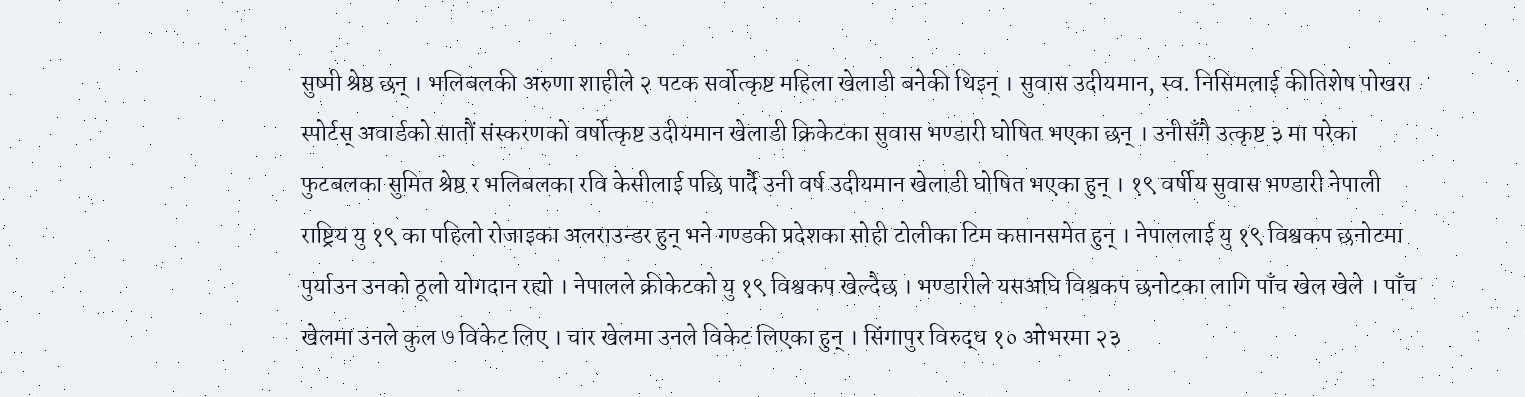सुष्मी श्रेष्ठ छन् । भलिबलकी अरुणा शाहीले २ पटक सर्वोत्कृष्ट महिला खेलाडी बनेकी थिइन् । सुवास उदीयमान, स्व. निसिमलाई कीतिशेष पोखरा स्पोर्टस् अवार्डको सातौं संस्करणको वर्षोत्कृष्ट उदीयमान खेलाडी क्रिकेटका सुवास भण्डारी घोषित भएका छन् । उनीसँगै उत्कृष्ट ३ मा परेका फुटबलका सुमित श्रेष्ठ र भलिबलका रवि केसीलाई पछि पार्दै उनी वर्ष उदीयमान खेलाडी घोषित भएका हुन् । १९ वर्षीय सुवास भण्डारी नेपाली राष्ट्रिय यु १९ का पहिलो रोजाइका अलराउन्डर हुन् भने गण्डकी प्रदेशका सोही टोलीका टिम कप्तानसमेत हुन् । नेपाललाई यु १९ विश्वकप छनोटमा पुर्याउन उनको ठूलो योगदान रह्यो । नेपालले क्रीकेटको यु १९ विश्वकप खेल्दैछ । भण्डारीले यसअघि विश्वकप छनोटका लागि पाँच खेल खेले । पाँच खेलमा उनले कुल ७ विकेट लिए । चार खेलमा उनले विकेट लिएका हुन् । सिंगापुर विरुद्ध १० ओभरमा २३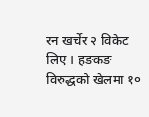रन खर्चेर २ विकेट लिए । हङकङ विरुद्धको खेलमा १०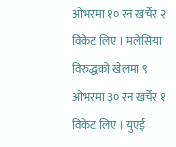ओभरमा १० रन खर्चेर २ विकेट लिए । मलेसिया विरुद्धको खेलमा ९ ओभरमा ३० रन खर्चेर १ विकेट लिए । युएई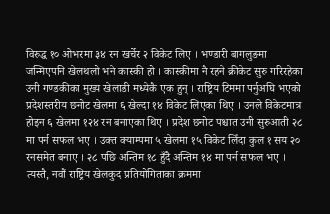विरुद्ध १० ओभरमा ३४ रन खर्चेर २ विकेट लिए । भण्डारी बागलुङमा जन्मिएपनि खेलथलो भने कास्की हो । कास्कीमा नै रहने क्रीकेट सुरु गरिरहेका उनी गण्डकीका मुख्य खेलाडी मध्येकै एक हुन् । राष्ट्रिय टिममा पर्नुअघि भएको प्रदेशस्तरीय छनोट खेलमा ६ खेल्दा १४ विकेट लिएका थिए । उनले विकेटमात्र होइन ६ खेलमा १२४ रन बनाएका थिए । प्रदेश छनोट पश्चात उनी सुरुआती २८ मा पर्न सफल भए । उक्त क्याम्पमा ५ खेलमा १५ विकेट लिँदा कुल १ सय २० रनसमेत बनाए । २८ पछि अन्तिम १८ हुँदै अन्तिम १४ मा पर्न सफल भए । त्यस्तै, नवौं राष्ट्रिय खेलकुद प्रतियोगिताका क्रममा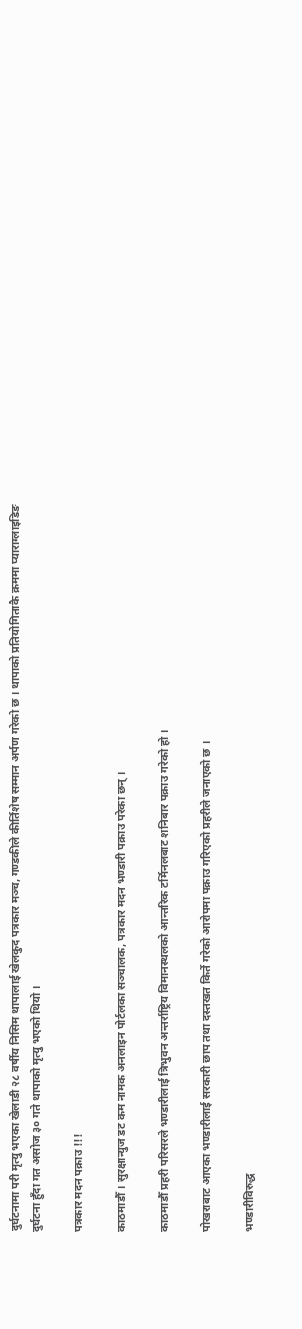दुर्घटनामा परी मृत्यु भएका खेलाडी २८ वर्षीय निसिम थापालाई खेलकुद पत्रकार मञ्च, गण्डकीले कीर्तिशेष सम्मान अर्पण गरेको छ । थापाको प्रतियोगिताकै क्रममा प्याराग्लाइडिङ दुर्घटना हुँदा गत असोज ३० गते थापाको मृत्यु भएको थियो ।

पत्रकार मदन पक्राउ !!!

काठमाडौँ । सुरक्षान्युज डट कम नामक अनलाइन पोर्टलका सञ्चालक, पत्रकार मदन भण्डारी पक्राउ परेका छन् ।

काठमाडौँ प्रहरी परिसरले भण्डारीलाई त्रिभुवन अन्तर्राष्ट्रिय विमानस्थलको आन्तरिक टर्मिनलबाट शनिबार पक्राउ गरेको हो ।

पोखराबाट आएका भण्डारीलाई सरकारी छाप तथा दस्तखत किर्ते गरेको आरोपमा पक्राउ गरिएको प्रहरीले जनाएको छ ।

भण्डारीविरुद्ध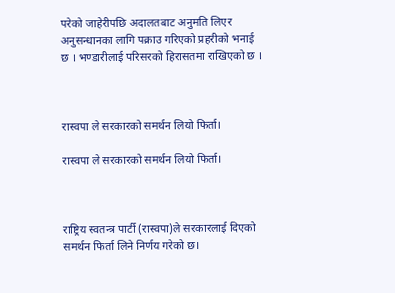परेको जाहेरीपछि अदालतबाट अनुमति लिएर अनुसन्धानका लागि पक्राउ गरिएको प्रहरीको भनाई छ । भण्डारीलाई परिसरको हिरासतमा राखिएको छ ।



रास्वपा ले सरकारको समर्थन लियो फिर्ता।

रास्वपा ले सरकारको समर्थन लियो फिर्ता।



राष्ट्रिय स्वतन्त्र पार्टी (रास्वपा)ले सरकारलाई दिएको समर्थन फिर्ता लिने निर्णय गरेको छ।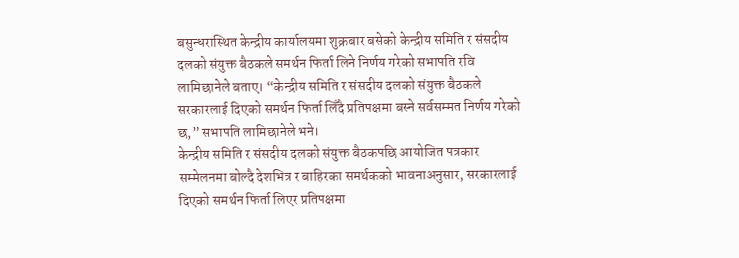बसुन्धरास्थित केन्द्रीय कार्यालयमा शुक्रबार बसेको केन्द्रीय समिति र संसदीय दलको संयुक्त बैठकले समर्थन फिर्ता लिने निर्णय गरेको सभापति रवि लामिछानेले बताए। “केन्द्रीय समिति र संसदीय दलको संयुक्त बैठकले सरकारलाई दिएको समर्थन फिर्ता लिँदै प्रतिपक्षमा बस्ने सर्वसम्मत निर्णय गरेको छ,” सभापति लामिछानेले भने।
केन्द्रीय समिति र संसदीय दलको संयुक्त बैठकपछि आयोजित पत्रकार सम्मेलनमा बोल्दै देशभित्र र बाहिरका समर्थकको भावनाअनुसार, सरकारलाई दिएको समर्थन फिर्ता लिएर प्रतिपक्षमा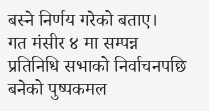बस्ने निर्णय गरेको बताए।
गत मंसीर ४ मा सम्पन्न प्रतिनिधि सभाको निर्वाचनपछि बनेको पुष्पकमल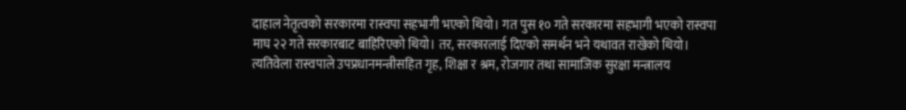दाहाल नेतृत्वको सरकारमा रास्वपा सहभागी भएको थियो। गत पुस १० गते सरकारमा सहभागी भएको रास्वपा माघ २२ गते सरकारबाट बाहिरिएको थियो। तर, सरकारलाई दिएको समर्थन भने यथावत राखेको थियो।
त्यतिवेला रास्वपाले उपप्रधानमन्त्रीसहित गृह, शिक्षा र श्रम, रोजगार तथा सामाजिक सुरक्षा मन्त्रालय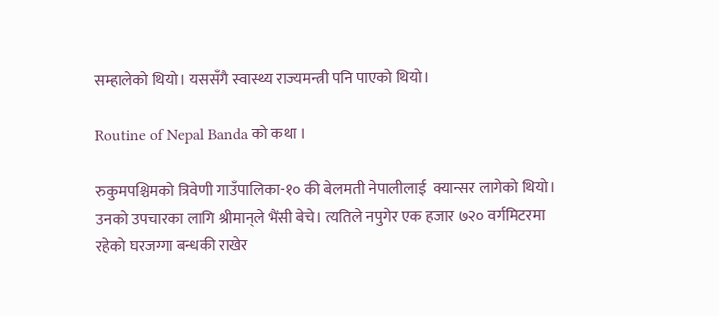सम्हालेको थियो। यससँगै स्वास्थ्य राज्यमन्त्री पनि पाएको थियो।

Routine of Nepal Banda को कथा ।

रुकुमपश्चिमको त्रिवेणी गाउँपालिका-१० की बेलमती नेपालीलाई  क्यान्सर लागेको थियो। उनको उपचारका लागि श्रीमान्‌ले भैंसी बेचे। त्यतिले नपुगेर एक हजार ७२० वर्गमिटरमा रहेको घरजग्गा बन्धकी राखेर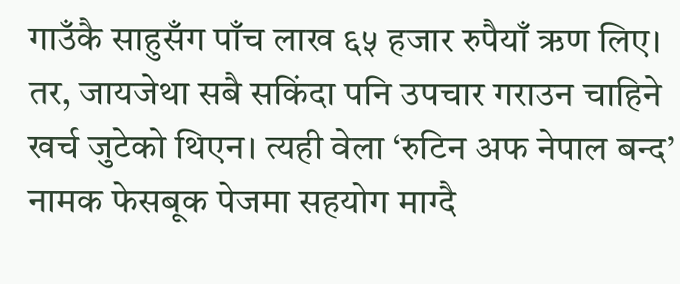गाउँकै साहुसँग पाँच लाख ६५ हजार रुपैयाँ ऋण लिए।
तर, जायजेथा सबै सकिंदा पनि उपचार गराउन चाहिने खर्च जुटेको थिएन। त्यही वेला ‘रुटिन अफ नेपाल बन्द’ नामक फेसबूक पेजमा सहयोग माग्दै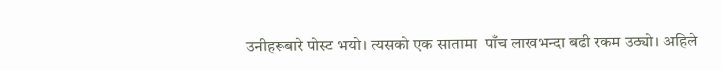उनीहरूबारे पोस्ट भयो। त्यसको एक सातामा  पाँच लाखभन्दा बढी रकम उठ्यो। अहिले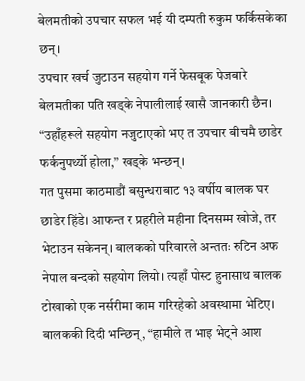बेलमतीको उपचार सफल भई यी दम्पती रुकुम फर्किसकेका छन्।
उपचार खर्च जुटाउन सहयोग गर्ने फेसबूक पेजबारे बेलमतीका पति खड्के नेपालीलाई खासै जानकारी छैन। “उहाँहरूले सहयोग नजुटाएको भए त उपचार बीचमै छाडेर फर्कनुपर्थ्यो होला,” खड्के भन्छन्।
गत पुसमा काठमाडौं बसुन्धराबाट १३ वर्षीय बालक घर छाडेर हिंडे। आफन्त र प्रहरीले महीना दिनसम्म खोजे, तर भेटाउन सकेनन्। बालकको परिवारले अन्ततः रुटिन अफ नेपाल बन्दको सहयोग लियो। त्यहाँ पोस्ट हुनासाथ बालक टोखाको एक नर्सरीमा काम गरिरहेको अवस्थामा भेटिए।
बालककी दिदी भन्छिन्, “हामीले त भाइ भेट्ने आश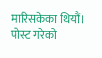मारिसकेका थियौं। पोस्ट गरेको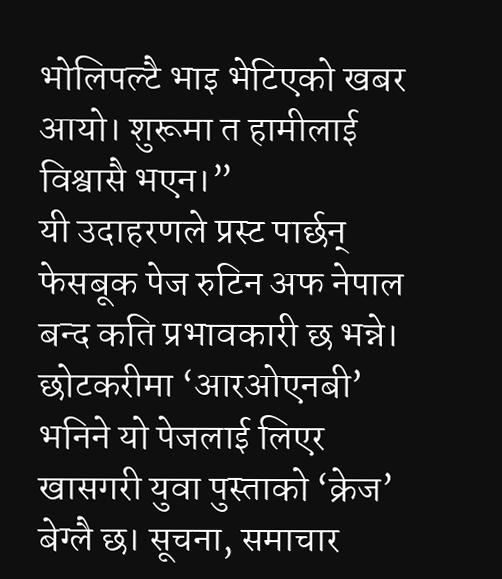भोलिपल्टै भाइ भेटिएको खबर आयो। शुरूमा त हामीलाई विश्वासै भएन।”
यी उदाहरणले प्रस्ट पार्छन् फेसबूक पेज रुटिन अफ नेपाल बन्द कति प्रभावकारी छ भन्ने। छोटकरीमा ‘आरओएनबी’ भनिने यो पेजलाई लिएर खासगरी युवा पुस्ताको ‘क्रेज’ बेग्लै छ। सूचना, समाचार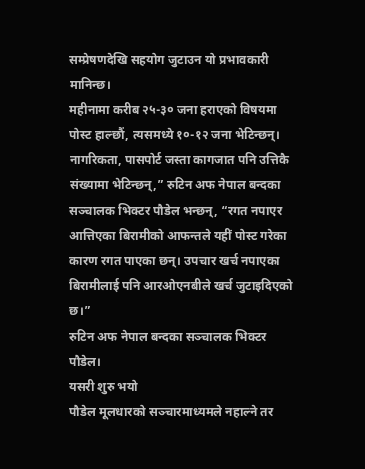सम्प्रेषणदेखि सहयोग जुटाउन यो प्रभावकारी मानिन्छ।
महीनामा करीब २५-३० जना हराएको विषयमा पोस्ट हाल्छौं, त्यसमध्ये १०-१२ जना भेटिन्छन्। नागरिकता, पासपोर्ट जस्ता कागजात पनि उत्तिकै संख्यामा भेटिन्छन्,” रुटिन अफ नेपाल बन्दका सञ्चालक भिक्टर पौडेल भन्छन्, “रगत नपाएर आत्तिएका बिरामीको आफन्तले यहीं पोस्ट गरेका कारण रगत पाएका छन्। उपचार खर्च नपाएका बिरामीलाई पनि आरओएनबीले खर्च जुटाइदिएको छ।”
रुटिन अफ नेपाल बन्दका सञ्चालक भिक्टर पौडेल।
यसरी शुरु भयो
पौडेल मूलधारको सञ्चारमाध्यमले नहाल्ने तर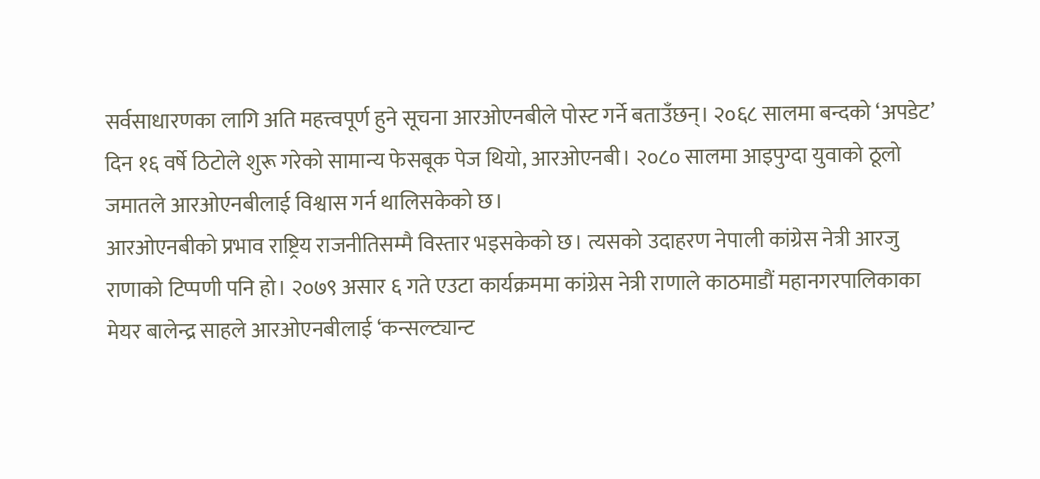सर्वसाधारणका लागि अति महत्त्वपूर्ण हुने सूचना आरओएनबीले पोस्ट गर्ने बताउँछन्। २०६८ सालमा बन्दको ‘अपडेट’ दिन १६ वर्षे ठिटोले शुरू गरेको सामान्य फेसबूक पेज थियो, आरओएनबी। २०८० सालमा आइपुग्दा युवाको ठूलो जमातले आरओएनबीलाई विश्वास गर्न थालिसकेको छ।
आरओएनबीको प्रभाव राष्ट्रिय राजनीतिसम्मै विस्तार भइसकेको छ। त्यसको उदाहरण नेपाली कांग्रेस नेत्री आरजु राणाको टिप्पणी पनि हो। २०७९ असार ६ गते एउटा कार्यक्रममा कांग्रेस नेत्री राणाले काठमाडौं महानगरपालिकाका मेयर बालेन्द्र साहले आरओएनबीलाई ‘कन्सल्ट्यान्ट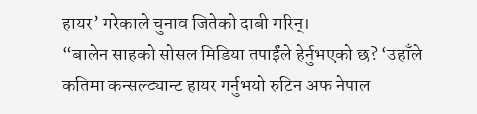हायर’ गरेकाले चुनाव जितेको दाबी गरिन्।
“बालेन साहको सोसल मिडिया तपाईंले हेर्नुभएको छ? ‘उहाँले कतिमा कन्सल्ट्यान्ट हायर गर्नुभयो रुटिन अफ नेपाल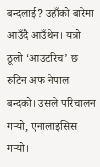बन्दलाई? उहाँको बारेमा आउँदै आउँथेन। यत्रो ठूलो ‘आउटरिच’ छ रुटिन अफ नेपाल बन्दको। उसले परिचालन गर्‍यो, एनालाइसिस गर्‍यो।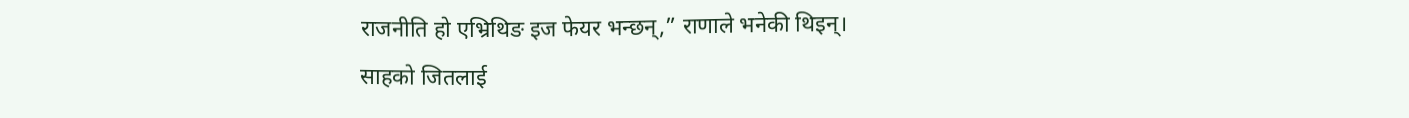राजनीति हो एभ्रिथिङ इज फेयर भन्छन्,” राणाले भनेकी थिइन्।
साहको जितलाई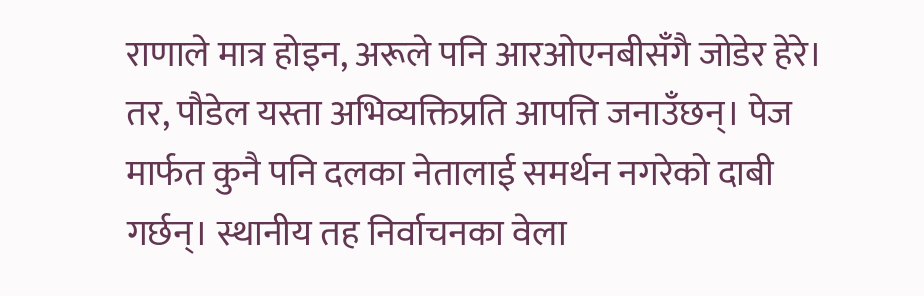राणाले मात्र होइन, अरूले पनि आरओएनबीसँगै जोडेर हेरे। तर, पौडेल यस्ता अभिव्यक्तिप्रति आपत्ति जनाउँछन्। पेज मार्फत कुनै पनि दलका नेतालाई समर्थन नगरेको दाबी गर्छन्। स्थानीय तह निर्वाचनका वेला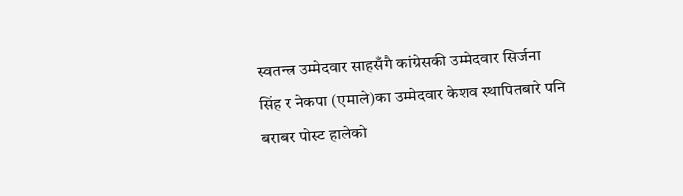स्वतन्त्र उम्मेदवार साहसँगै कांग्रेसकी उम्मेदवार सिर्जना सिंह र नेकपा (एमाले)का उम्मेदवार केशव स्थापितबारे पनि बराबर पोस्ट हालेको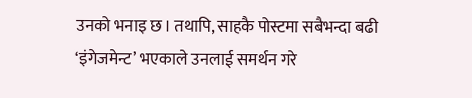उनको भनाइ छ। तथापि, साहकै पोस्टमा सबैभन्दा बढी ‘इंगेजमेन्ट’ भएकाले उनलाई समर्थन गरे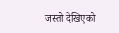जस्तो देखिएको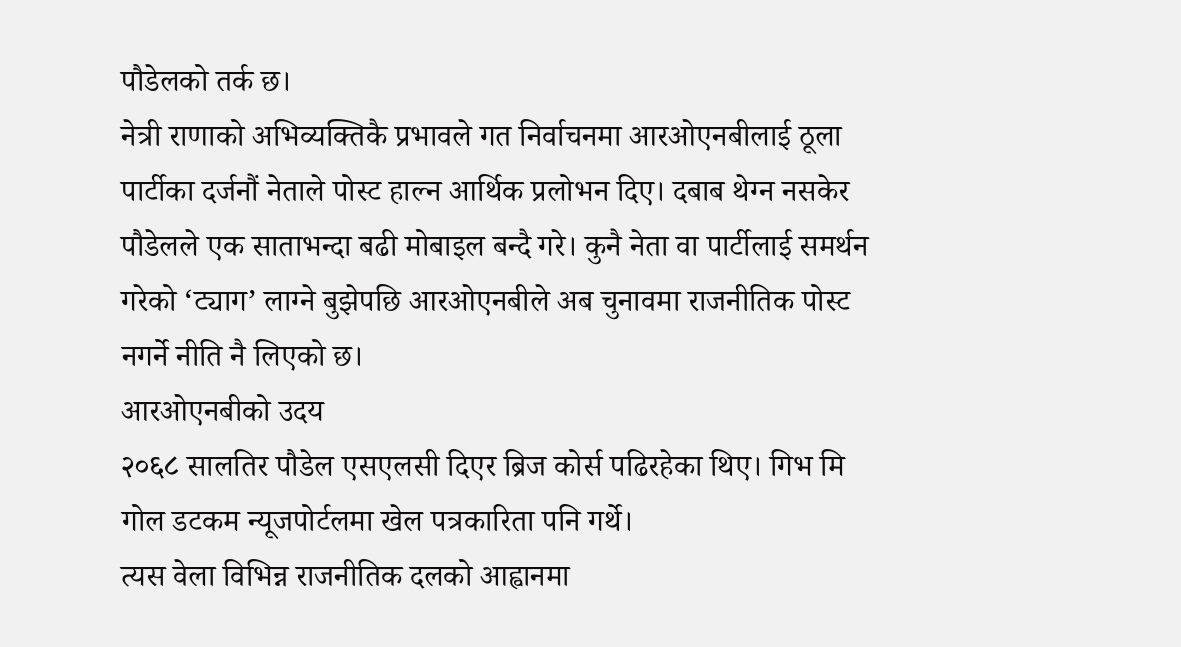पौडेलको तर्क छ।
नेत्री राणाको अभिव्यक्तिकै प्रभावले गत निर्वाचनमा आरओएनबीलाई ठूला पार्टीका दर्जनौं नेताले पोस्ट हाल्न आर्थिक प्रलोभन दिए। दबाब थेग्न नसकेर पौडेलले एक साताभन्दा बढी मोबाइल बन्दै गरे। कुनै नेता वा पार्टीलाई समर्थन गरेको ‘ट्याग’ लाग्ने बुझेपछि आरओएनबीले अब चुनावमा राजनीतिक पोस्ट नगर्ने नीति नै लिएको छ।
आरओएनबीको उदय
२०६८ सालतिर पौडेल एसएलसी दिएर ब्रिज कोर्स पढिरहेका थिए। गिभ मि गोल डटकम न्यूजपोर्टलमा खेल पत्रकारिता पनि गर्थे।
त्यस वेला विभिन्न राजनीतिक दलको आह्वानमा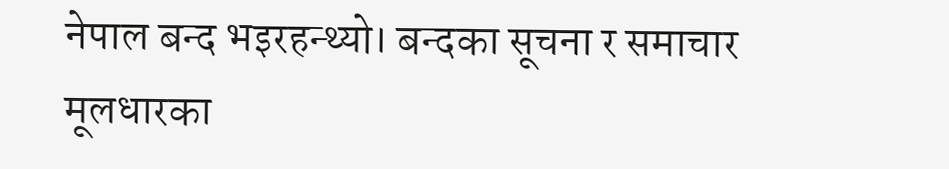नेपाल बन्द भइरहन्थ्यो। बन्दका सूचना र समाचार मूलधारका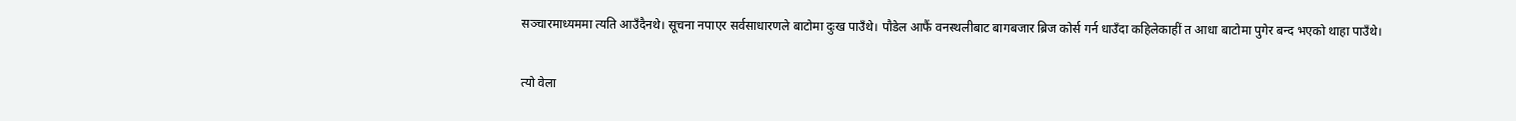सञ्चारमाध्यममा त्यति आउँदैनथे। सूचना नपाएर सर्वसाधारणले बाटोमा दुःख पाउँथे। पौडेल आफैं वनस्थलीबाट बागबजार ब्रिज कोर्स गर्न धाउँदा कहिलेकाहीं त आधा बाटोमा पुगेर बन्द भएको थाहा पाउँथे।

त्यो वेला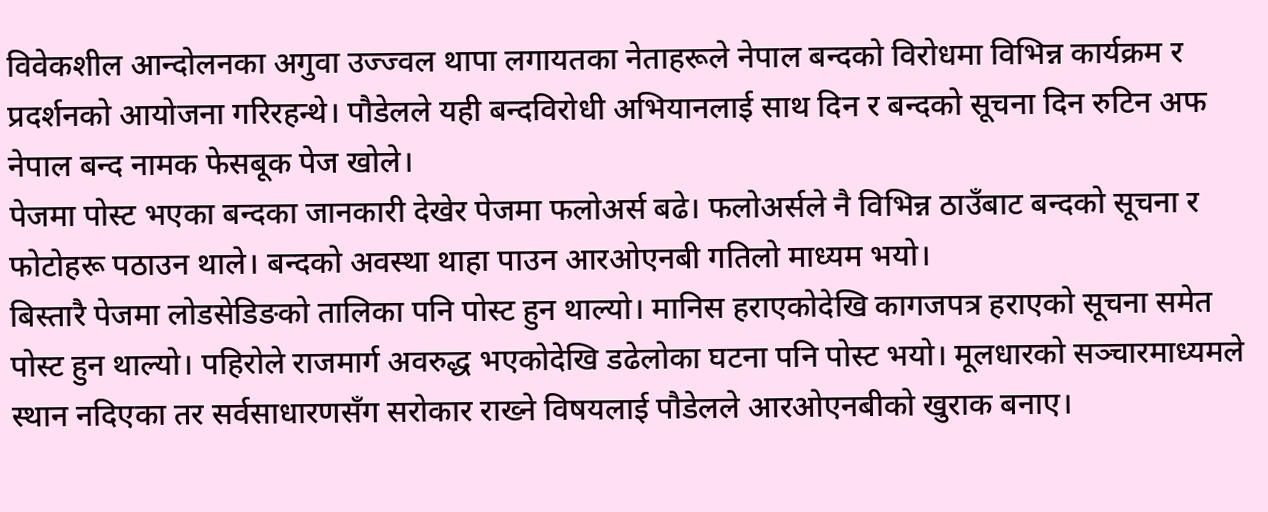विवेकशील आन्दोलनका अगुवा उज्ज्वल थापा लगायतका नेताहरूले नेपाल बन्दको विरोधमा विभिन्न कार्यक्रम र प्रदर्शनको आयोजना गरिरहन्थे। पौडेलले यही बन्दविरोधी अभियानलाई साथ दिन र बन्दको सूचना दिन रुटिन अफ नेपाल बन्द नामक फेसबूक पेज खोले।
पेजमा पोस्ट भएका बन्दका जानकारी देखेर पेजमा फलोअर्स बढे। फलोअर्सले नै विभिन्न ठाउँबाट बन्दको सूचना र फोटोहरू पठाउन थाले। बन्दको अवस्था थाहा पाउन आरओएनबी गतिलो माध्यम भयो।
बिस्तारै पेजमा लोडसेडिङको तालिका पनि पोस्ट हुन थाल्यो। मानिस हराएकोदेखि कागजपत्र हराएको सूचना समेत पोस्ट हुन थाल्यो। पहिरोले राजमार्ग अवरुद्ध भएकोदेखि डढेलोका घटना पनि पोस्ट भयो। मूलधारको सञ्चारमाध्यमले स्थान नदिएका तर सर्वसाधारणसँग सरोकार राख्ने विषयलाई पौडेलले आरओएनबीको खुराक बनाए।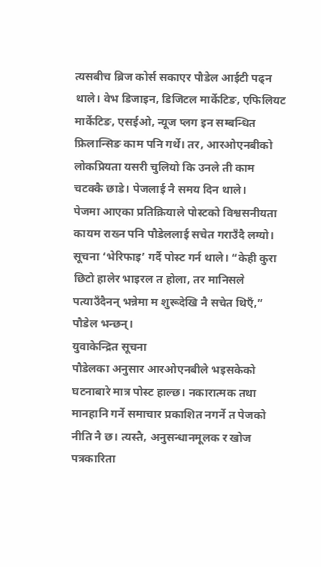त्यसबीच ब्रिज कोर्स सकाएर पौडेल आईटी पढ्न थाले। वेभ डिजाइन, डिजिटल मार्केटिङ, एफिलियट मार्केटिङ, एसईओ, न्यूज प्लग इन सम्बन्धित फ्रिलान्सिङ काम पनि गर्थे। तर, आरओएनबीको लोकप्रियता यसरी चुलियो कि उनले ती काम चटक्कै छाडे। पेजलाई नै समय दिन थाले।
पेजमा आएका प्रतिक्रियाले पोस्टको विश्वसनीयता कायम राख्न पनि पौडेललाई सचेत गराउँदै लग्यो। सूचना ‘भेरिफाइ’ गर्दै पोस्ट गर्न थाले। “केही कुरा छिटो हालेर भाइरल त होला, तर मानिसले पत्याउँदैनन् भन्नेमा म शुरूदेखि नै सचेत थिएँ,” पौडेल भन्छन्।
युवाकेन्द्रित सूचना
पौडेलका अनुसार आरओएनबीले भइसकेको घटनाबारे मात्र पोस्ट हाल्छ। नकारात्मक तथा मानहानि गर्ने समाचार प्रकाशित नगर्ने त पेजको नीति नै छ। त्यस्तै, अनुसन्धानमूलक र खोज पत्रकारिता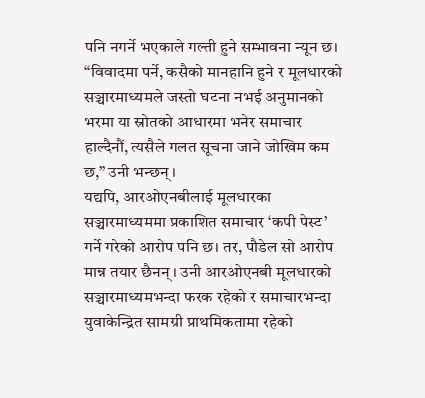पनि नगर्ने भएकाले गल्ती हुने सम्भावना न्यून छ। “विवादमा पर्ने, कसैको मानहानि हुने र मूलधारको सञ्चारमाध्यमले जस्तो घटना नभई अनुमानको भरमा या स्रोतको आधारमा भनेर समाचार हाल्दैनौं, त्यसैले गलत सूचना जाने जोखिम कम छ,” उनी भन्छन्।
यद्यपि, आरओएनबीलाई मूलधारका सञ्चारमाध्यममा प्रकाशित समाचार ‘कपी पेस्ट’ गर्ने गरेको आरोप पनि छ। तर, पौडेल सो आरोप मान्न तयार छैनन्। उनी आरओएनबी मूलधारको सञ्चारमाध्यमभन्दा फरक रहेको र समाचारभन्दा युवाकेन्द्रित सामग्री प्राथमिकतामा रहेको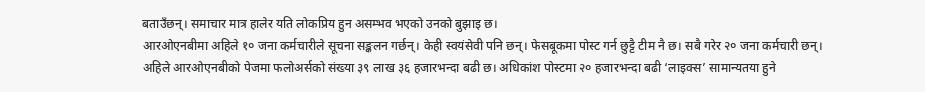बताउँछन्। समाचार मात्र हालेर यति लोकप्रिय हुन असम्भव भएको उनको बुझाइ छ।
आरओएनबीमा अहिले १० जना कर्मचारीले सूचना सङ्कलन गर्छन्। केही स्वयंसेवी पनि छन्। फेसबूकमा पोस्ट गर्न छुट्टै टीम नै छ। सबै गरेर २० जना कर्मचारी छन्।
अहिले आरओएनबीको पेजमा फलोअर्सको संख्या ३९ लाख ३६ हजारभन्दा बढी छ। अधिकांश पोस्टमा २० हजारभन्दा बढी ‘लाइक्स’ सामान्यतया हुने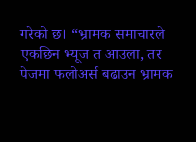गरेको छ। “भ्रामक समाचारले एकछिन भ्यूज त आउला, तर पेजमा फलोअर्स बढाउन भ्रामक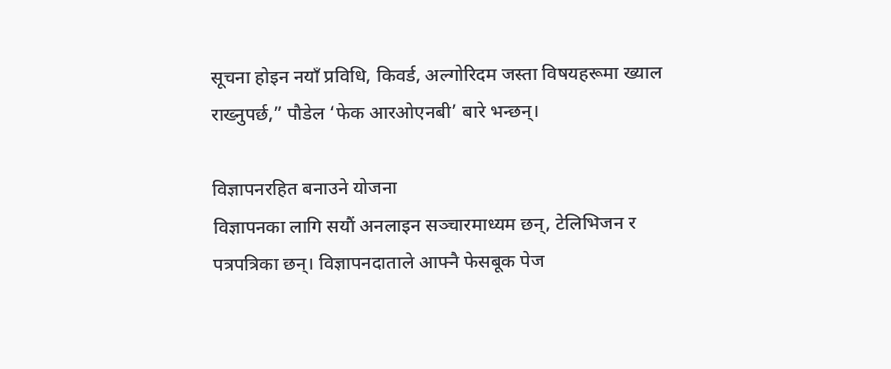सूचना होइन नयाँ प्रविधि, किवर्ड, अल्गोरिदम जस्ता विषयहरूमा ख्याल राख्नुपर्छ,” पौडेल ‘फेक आरओएनबी’ बारे भन्छन्।

विज्ञापनरहित बनाउने योजना
विज्ञापनका लागि सयौं अनलाइन सञ्चारमाध्यम छन्, टेलिभिजन र पत्रपत्रिका छन्। विज्ञापनदाताले आफ्नै फेसबूक पेज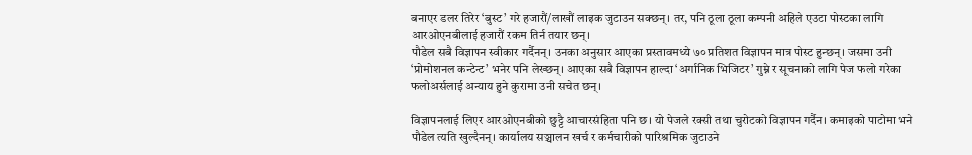बनाएर डलर तिरेर ‘बुस्ट’ गरे हजारौं/लाखौं लाइक जुटाउन सक्छन्। तर, पनि ठूला ठूला कम्पनी अहिले एउटा पोस्टका लागि आरओएनबीलाई हजारौं रकम तिर्न तयार छन्।
पौडेल सबै विज्ञापन स्वीकार गर्दैनन्। उनका अनुसार आएका प्रस्तावमध्ये ७० प्रतिशत विज्ञापन मात्र पोस्ट हुन्छन्। जसमा उनी ‘प्रोमोशनल कन्टेन्ट’ भनेर पनि लेख्छन्। आएका सबै विज्ञापन हाल्दा ‘अर्गानिक भिजिटर’ गुम्ने र सूचनाको लागि पेज फलो गरेका फलोअर्सलाई अन्याय हुने कुरामा उनी सचेत छन्।

विज्ञापनलाई लिएर आरओएनबीको छुट्टै आचारसंहिता पनि छ। यो पेजले रक्सी तथा चुरोटको विज्ञापन गर्दैन। कमाइको पाटोमा भने पौडेल त्यति खुल्दैनन्। कार्यालय सञ्चालन खर्च र कर्मचारीको पारिश्रमिक जुटाउने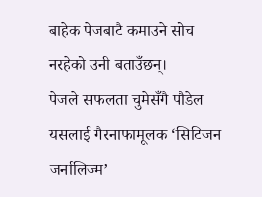बाहेक पेजबाटै कमाउने सोच नरहेको उनी बताउँछन्।
पेजले सफलता चुमेसँगै पौडेल यसलाई गैरनाफामूलक ‘सिटिजन जर्नालिज्म’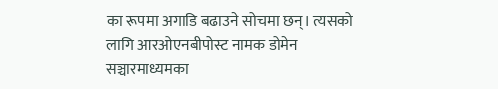का रूपमा अगाडि बढाउने सोचमा छन्। त्यसको लागि आरओएनबीपोस्ट नामक डोमेन सञ्चारमाध्यमका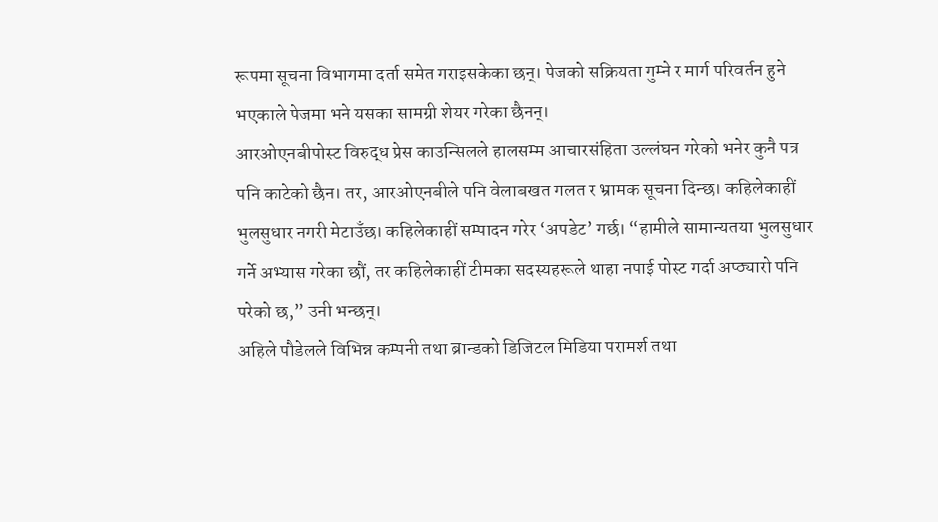रूपमा सूचना विभागमा दर्ता समेत गराइसकेका छन्। पेजको सक्रियता गुम्ने र मार्ग परिवर्तन हुने भएकाले पेजमा भने यसका सामग्री शेयर गरेका छैनन्।
आरओएनबीपोस्ट विरुद्ध प्रेस काउन्सिलले हालसम्म आचारसंहिता उल्लंघन गरेको भनेर कुनै पत्र पनि काटेको छैन। तर, आरओएनबीले पनि वेलाबखत गलत र भ्रामक सूचना दिन्छ। कहिलेकाहीं भुलसुधार नगरी मेटाउँछ। कहिलेकाहीं सम्पादन गरेर ‘अपडेट’ गर्छ। “हामीले सामान्यतया भुलसुधार गर्ने अभ्यास गरेका छौं, तर कहिलेकाहीं टीमका सदस्यहरूले थाहा नपाई पोस्ट गर्दा अप्ठ्यारो पनि परेको छ,” उनी भन्छन्।
अहिले पौडेलले विभिन्न कम्पनी तथा ब्रान्डको डिजिटल मिडिया परामर्श तथा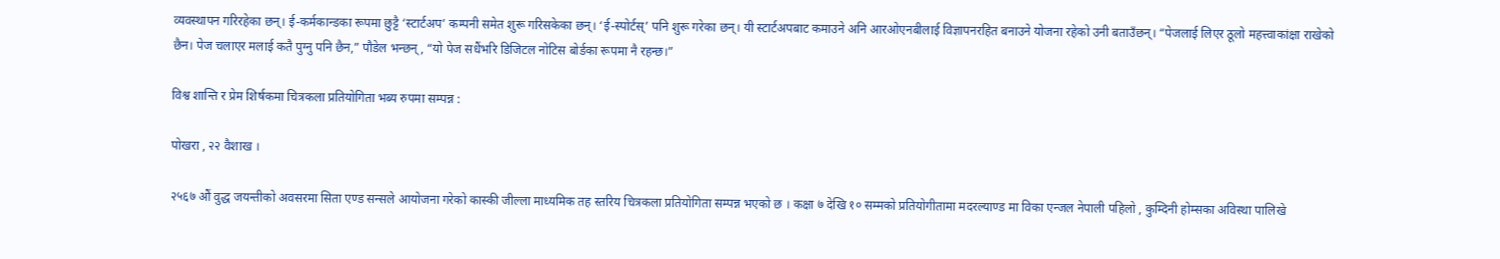व्यवस्थापन गरिरहेका छन्। ई-कर्मकान्डका रूपमा छुट्टै ‘स्टार्टअप’ कम्पनी समेत शुरू गरिसकेका छन्। ‘ई-स्पोर्टस्’ पनि शुरू गरेका छन्। यी स्टार्टअपबाट कमाउने अनि आरओएनबीलाई विज्ञापनरहित बनाउने योजना रहेको उनी बताउँछन्। “पेजलाई लिएर ठूलो महत्त्वाकांक्षा राखेको छैन। पेज चलाएर मलाई कतै पुग्नु पनि छैन,” पौडेल भन्छन्, “यो पेज सधैंभरि डिजिटल नोटिस बोर्डका रूपमा नै रहन्छ।”

विश्व शान्ति र प्रेम शिर्षकमा चित्रकला प्रतियोगिता भब्य रुपमा सम्पन्न :

पोखरा , २२ वैशाख ।

२५६७ औं वुद्ध जयन्तीको अवसरमा सिता एण्ड सन्सले आयोजना गरेको कास्की जील्ला माध्यमिक तह स्तरिय चित्रकला प्रतियोगिता सम्पन्न भएको छ । कक्षा ७ देखि १० सम्मको प्रतियोगीतामा मदरल्याण्ड मा विका एन्जल नेपाली पहिलो , कुम्दिनी होम्सका अविस्था पालिखे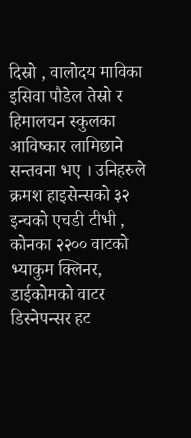दिस्रो , वालोदय माविका इसिवा पौडेल तेस्रो र हिमालचन स्कुलका आविष्कार लामिछाने सन्तवना भए । उनिहरुले क्रमश हाइसेन्सको ३२ इन्चको एचडी टीभी , कोनका २२०० वाटको भ्याकुम क्लिनर, डाईकोमको वाटर डिस्नेपन्सर हट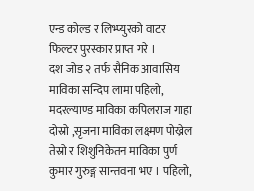एन्ड कोल्ड र लिभ्प्युरको वाटर फिल्टर पुरस्कार प्राप्त गरे ।
दश जोड २ तर्फ सैनिक आवासिय माविका सन्दिप लामा पहिलो, मदरल्याण्ड माविका कपिलराज गाहा दोस्रो ,सृजना माविका लक्ष्मण पोख्रेल तेस्रो र शिशुनिकेतन माविका पुर्ण कुमार गुरुङ्ग सान्तवना भए । पहिलो,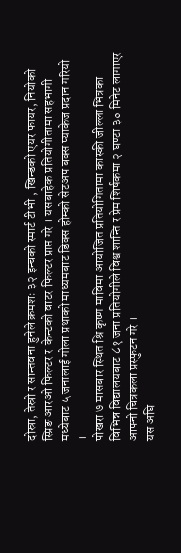दोस्रा, तेस्रो र सान्तवना हुनेले क्रमशः ३२ इन्चको स्मार्ट टीभी , खिन्डको एयर फायर, नियोको स्प्रिङ आरओ फिल्टर र  केन्टको वाटर फिल्टर प्राप्त गरे । यसबाहेक प्रतियोगीतामा सहभागी मध्येबाट ५ जनालाई गोला प्रथाको माध्यमबाट डिक्स होम्को सेटअप बक्स प्याकेज प्रदान गरियो ।
पोखरा ७ मासबार स्थित श्रि कृष्ण माविमा आयोजित प्रतियोगितामा कास्की जील्ला भित्रका विभिन्न विद्यालयबाट ८१ जना प्रतियोगीले विश्व शान्ति र प्रेम शिर्षकमा २ घण्टा ३० मिनेट लागाएर आफ्नो चित्रकला प्रस्फुटन गरे ।
यस अघि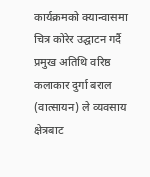कार्यक्रमको क्यान्वासमा चित्र कोरेर उद्घाटन गर्दै प्रमुख अतिथि वरिष्ठ कलाकार दुर्गा बराल (वात्सायन) ले व्यवसाय क्षेत्रबाट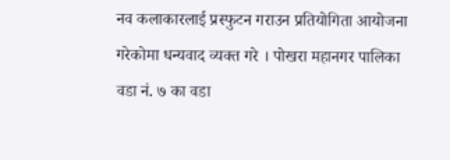नव कलाकारलाई प्रस्फुटन गराउन प्रतियोगिता आयोजना गरेकोमा धन्यवाद व्यक्त गरे । पोखरा महानगर पालिका वडा नं. ७ का वडा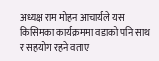अध्यक्ष राम मोहन आचार्यले यस किसिमका कार्यक्रममा वडाको पनि साथ र सहयोग रहने वताए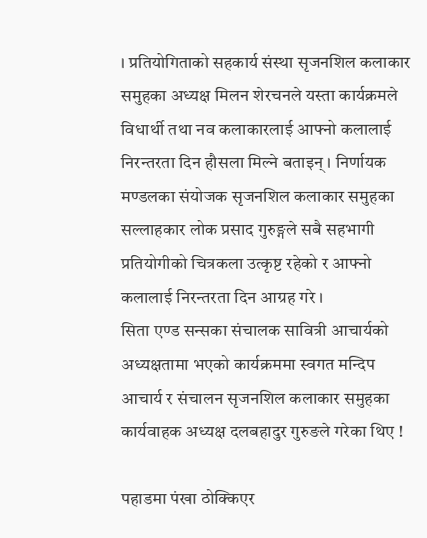। प्रतियोगिताको सहकार्य संस्था सृजनशिल कलाकार समुहका अध्यक्ष मिलन शेरचनले यस्ता कार्यक्रमले विधार्थी तथा नव कलाकारलाई आफ्नो कलालाई निरन्तरता दिन हौसला मिल्ने बताइन् । निर्णायक मण्डलका संयोजक सृजनशिल कलाकार समुहका सल्लाहकार लोक प्रसाद गुरुङ्गले सबै सहभागी प्रतियोगीको चित्रकला उत्कृष्ट रहेको र आफ्नो कलालाई निरन्तरता दिन आग्रह गरे ।
सिता एण्ड सन्सका संचालक सावित्री आचार्यको अध्यक्षतामा भएको कार्यक्रममा स्वगत मन्दिप आचार्य र संचालन सृजनशिल कलाकार समुहका कार्यवाहक अध्यक्ष दलबहादुर गुरुङले गरेका थिए !

पहाडमा पंखा ठोक्किएर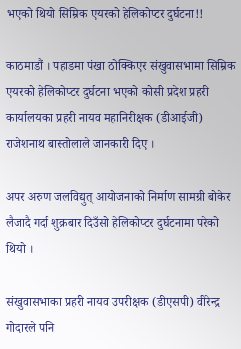भएको थियो सिम्रिक एयरको हेलिकोप्टर दुर्घटना!!

काठमाडौं । पहाडमा पंखा ठोक्किएर संखुवासभामा सिम्रिक एयरको हेलिकोप्टर दुर्घटना भएको कोसी प्रदेश प्रहरी कार्यालयका प्रहरी नायव महानिरीक्षक (डीआईजी) राजेशनाथ बास्तोलाले जानकारी दिए ।

अपर अरुण जलविद्युत् आयोजनाको निर्माण सामग्री बोकेर लैजादै गर्दा शुक्रबार दिउँसो हेलिकोप्टर दुर्घटनामा परेको थियो ।

संखुवासभाका प्रहरी नायव उपरीक्षक (डीएसपी) वीरेन्द्र गोदारले पनि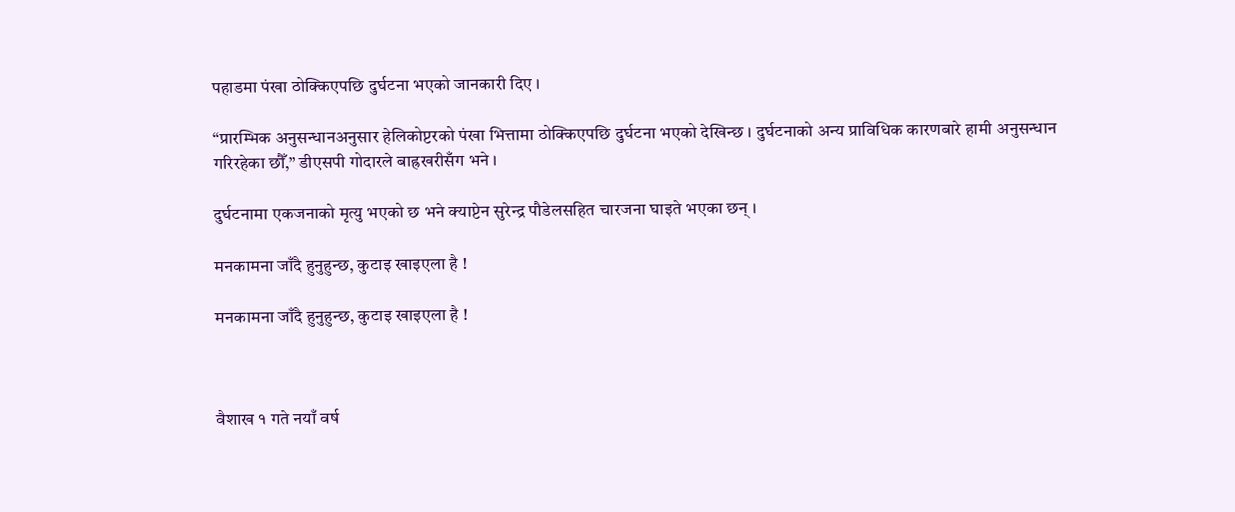पहाडमा पंखा ठोक्किएपछि दुर्घटना भएको जानकारी दिए ।

“प्रारम्भिक अनुसन्धानअनुसार हेलिकोप्टरको पंखा भित्तामा ठोक्किएपछि दुर्घटना भएको देखिन्छ । दुर्घटनाको अन्य प्राविधिक कारणबारे हामी अनुसन्धान गरिरहेका छौँ,” डीएसपी गोदारले बाह्रखरीसँग भने ।

दुर्घटनामा एकजनाको मृत्यु भएको छ भने क्याप्टेन सुरेन्द्र पौडेलसहित चारजना घाइते भएका छन् ।

मनकामना जाँदै हुनुहुन्छ, कुटाइ खाइएला है !

मनकामना जाँदै हुनुहुन्छ, कुटाइ खाइएला है !



वैशाख १ गते नयाँ वर्ष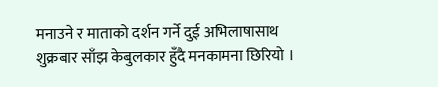मनाउने र माताको दर्शन गर्ने दुई अभिलाषासाथ शुक्रबार साँझ केबुलकार हुँदै मनकामना छिरियो ।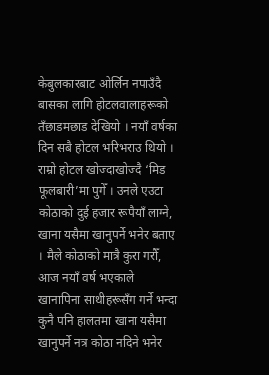केबुलकारबाट ओर्लिन नपाउँदै बासका लागि होटलवालाहरूको तँछाडमछाड देखियो । नयाँ वर्षका दिन सबै होटल भरिभराउ थियो । राम्रो होटल खोज्दाखोज्दै ‘मिड फूलबारी’मा पुगेँ । उनले एउटा कोठाको दुई हजार रूपैयाँ लाग्ने, खाना यसैमा खानुपर्ने भनेर बताए । मैले कोठाको मात्रै कुरा गरौँ, आज नयाँ वर्ष भएकाले खानापिना साथीहरूसँग गर्ने भन्दा कुनै पनि हालतमा खाना यसैमा खानुपर्ने नत्र कोठा नदिने भनेर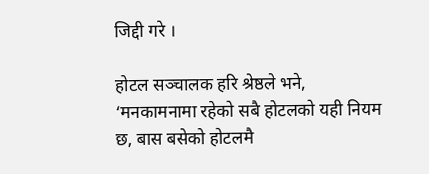जिद्दी गरे ।

होटल सञ्चालक हरि श्रेष्ठले भने, ‘मनकामनामा रहेको सबै होटलको यही नियम छ, बास बसेको होटलमै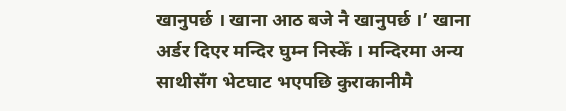खानुपर्छ । खाना आठ बजे नै खानुपर्छ ।’ खाना अर्डर दिएर मन्दिर घुम्न निस्केँ । मन्दिरमा अन्य साथीसँग भेटघाट भएपछि कुराकानीमै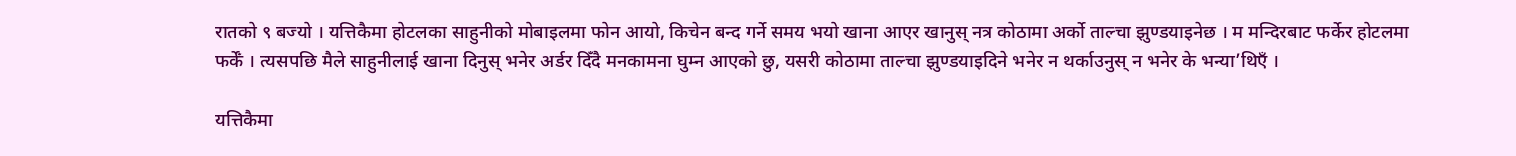रातको ९ बज्यो । यत्तिकैमा होटलका साहुनीको मोबाइलमा फोन आयो, किचेन बन्द गर्ने समय भयो खाना आएर खानुस् नत्र कोठामा अर्को ताल्चा झुण्डयाइनेछ । म मन्दिरबाट फर्केर होटलमा फर्केँ । त्यसपछि मैले साहुनीलाई खाना दिनुस् भनेर अर्डर दिँदै मनकामना घुम्न आएको छु, यसरी कोठामा ताल्चा झुण्डयाइदिने भनेर न थर्काउनुस् न भनेर के भन्या’थिएँ ।

यत्तिकैमा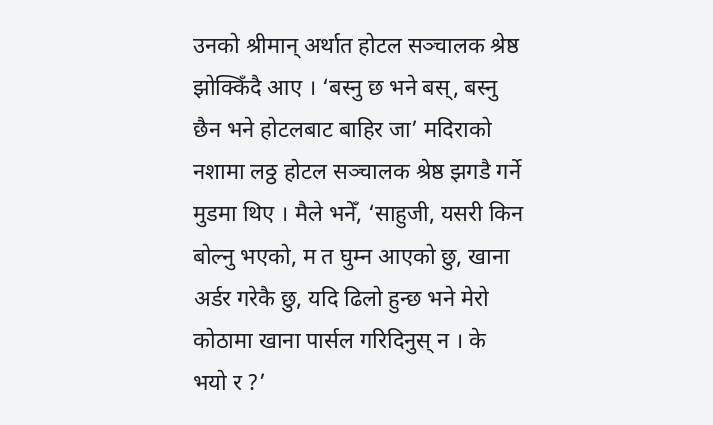उनको श्रीमान् अर्थात होटल सञ्चालक श्रेष्ठ झोक्किँदै आए । ‘बस्नु छ भने बस्, बस्नु छैन भने होटलबाट बाहिर जा’ मदिराको नशामा लठ्ठ होटल सञ्चालक श्रेष्ठ झगडै गर्ने मुडमा थिए । मैले भनेँ, ‘साहुजी, यसरी किन बोल्नु भएको, म त घुम्न आएको छु, खाना अर्डर गरेकै छु, यदि ढिलो हुन्छ भने मेरो कोठामा खाना पार्सल गरिदिनुस् न । के भयो र ?’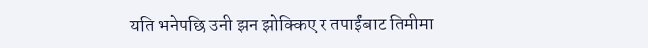यति भनेपछि उनी झन झोक्किए र तपाईंबाट तिमीमा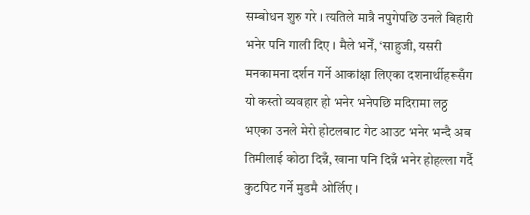सम्बोधन शुरु गरे । त्यतिले मात्रै नपुगेपछि उनले बिहारी भनेर पनि गाली दिए । मैले भनेँ, ‘साहुजी, यसरी मनकामना दर्शन गर्ने आकांक्षा लिएका दशनार्थीहरूसँग यो कस्तो व्यवहार हो भनेर भनेपछि मदिरामा लठ्ठ भएका उनले मेरो होटलबाट गेट आउट भनेर भन्दै अब तिमीलाई कोठा दिन्नँ, खाना पनि दिन्नँ भनेर होहल्ला गर्दै कुटपिट गर्ने मुडमै ओर्लिए ।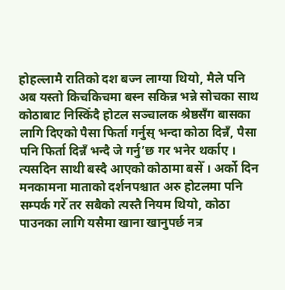होहल्लामै रातिको दश बज्न लाग्या थियो, मैले पनि अब यस्तो किचकिचमा बस्न सकिन्न भन्ने सोचका साथ कोठाबाट निस्किँदै होटल सञ्चालक श्रेष्ठसँग बासका लागि दिएको पैसा फिर्ता गर्नुस् भन्दा कोठा दिन्नँ, पैसा पनि फिर्ता दिन्नँ भन्दै जे गर्नु’छ गर भनेर थर्काए । त्यसदिन साथी बस्दै आएको कोठामा बसेँ । अर्को दिन मनकामना माताको दर्शनपश्चात अरु होटलमा पनि सम्पर्क गरेँ तर सबैको त्यस्तै नियम थियो, कोठा पाउनका लागि यसैमा खाना खानुपर्छ नत्र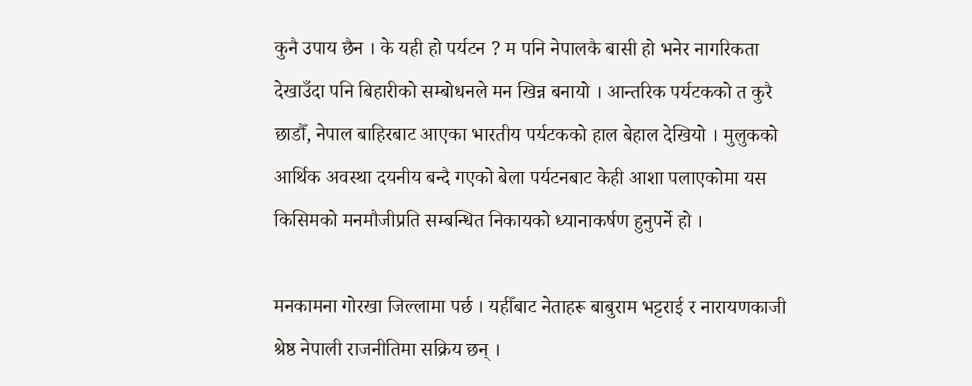कुनै उपाय छैन । के यही हो पर्यटन ? म पनि नेपालकै बासी हो भनेर नागरिकता देखाउँदा पनि बिहारीको सम्बोधनले मन खिन्न बनायो । आन्तरिक पर्यटकको त कुरै छाडौँ, नेपाल बाहिरबाट आएका भारतीय पर्यटकको हाल बेहाल देखियो । मुलुकको आर्थिक अवस्था दयनीय बन्दै गएको बेला पर्यटनबाट केही आशा पलाएकोमा यस किसिमको मनमौजीप्रति सम्बन्धित निकायको ध्यानाकर्षण हुनुपर्ने हो ।

मनकामना गोरखा जिल्लामा पर्छ । यहीँबाट नेताहरू बाबुराम भट्टराई र नारायणकाजी श्रेष्ठ नेपाली राजनीतिमा सक्रिय छन् ।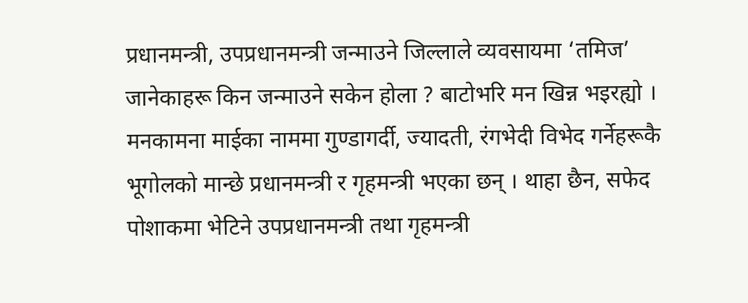प्रधानमन्त्री, उपप्रधानमन्त्री जन्माउने जिल्लाले व्यवसायमा ‘तमिज’ जानेकाहरू किन जन्माउने सकेन होला ? बाटोभरि मन खिन्न भइरह्यो । मनकामना माईका नाममा गुण्डागर्दी, ज्यादती, रंगभेदी विभेद गर्नेहरूकै भूगोलको मान्छे प्रधानमन्त्री र गृहमन्त्री भएका छन् । थाहा छैन, सफेद पोशाकमा भेटिने उपप्रधानमन्त्री तथा गृहमन्त्री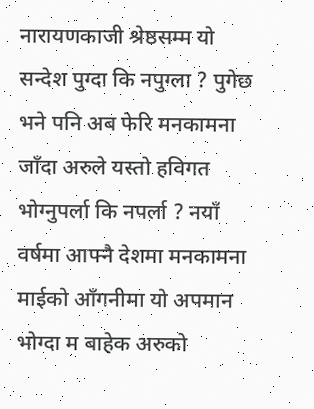नारायणकाजी श्रेष्ठसम्म यो सन्देश पुग्दा कि नपुग्ला ? पुगेछ भने पनि अब फेरि मनकामना जाँदा अरुले यस्तो हविगत भोग्नुपर्ला कि नपर्ला ? नयाँ वर्षमा आफ्नै देशमा मनकामना माईको आँगनीमा यो अपमान भोग्दा म बाहेक अरुको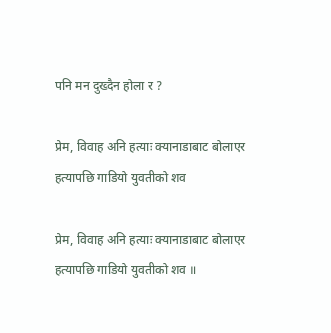पनि मन दुख्दैन होला र ?

प्रेम, विवाह अनि हत्याः क्यानाडाबाट बोलाएर हत्यापछि गाडियो युवतीको शव

प्रेम, विवाह अनि हत्याः क्यानाडाबाट बोलाएर हत्यापछि गाडियो युवतीको शव ॥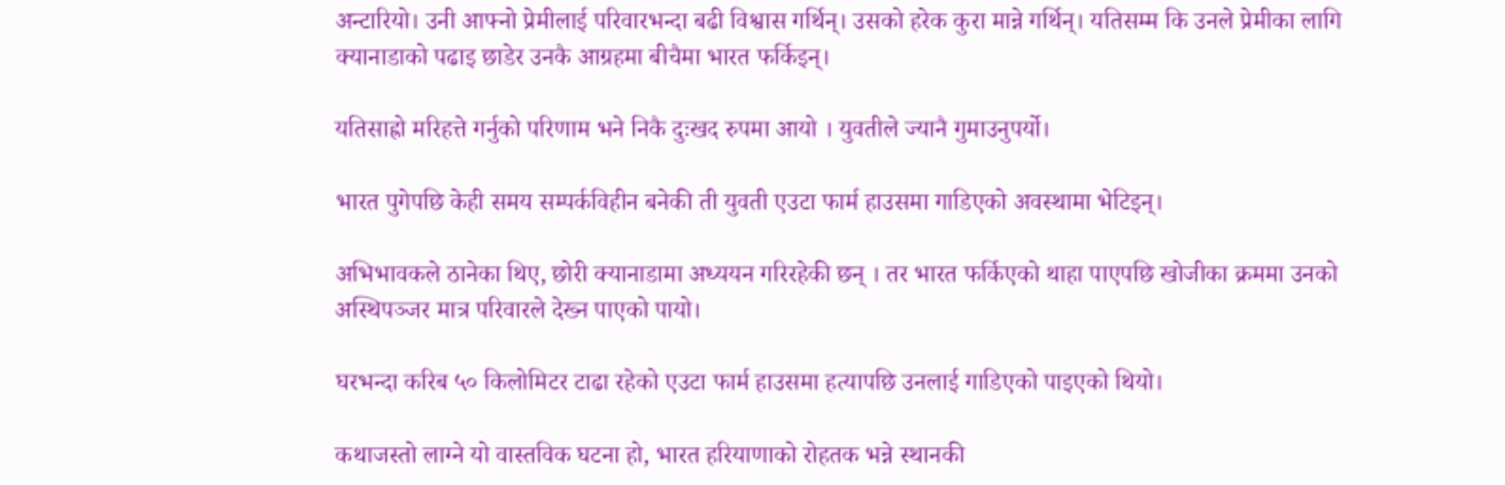अन्टारियो। उनी आफ्नो प्रेमीलाई परिवारभन्दा बढी विश्वास गर्थिन्। उसको हरेक कुरा मान्ने गर्थिन्। यतिसम्म कि उनले प्रेमीका लागि क्यानाडाको पढाइ छाडेर उनकै आग्रहमा बीचैमा भारत फर्किइन्।

यतिसाह्रो मरिहत्ते गर्नुको परिणाम भने निकै दुःखद रुपमा आयो । युवतीले ज्यानै गुमाउनुपर्यो।

भारत पुगेपछि केही समय सम्पर्कविहीन बनेकी ती युवती एउटा फार्म हाउसमा गाडिएको अवस्थामा भेटिइन्।

अभिभावकले ठानेका थिए, छोरी क्यानाडामा अध्ययन गरिरहेकी छन् । तर भारत फर्किएको थाहा पाएपछि खोजीका क्रममा उनको अस्थिपञ्जर मात्र परिवारले देख्न पाएको पायो।

घरभन्दा करिब ५० किलोमिटर टाढा रहेको एउटा फार्म हाउसमा हत्यापछि उनलाई गाडिएको पाइएको थियो।

कथाजस्तो लाग्ने यो वास्तविक घटना हो, भारत हरियाणाको रोहतक भन्ने स्थानकी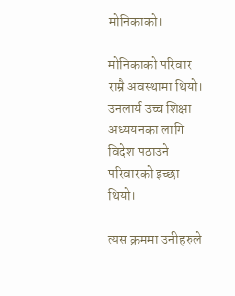मोनिकाको।

मोनिकाको परिवार राम्रै अवस्थामा थियो। उनलार्य उच्च शिक्षा अध्ययनका लागि विदेश पठाउने परिवारको इच्छा थियो।

त्यस क्रममा उनीहरुले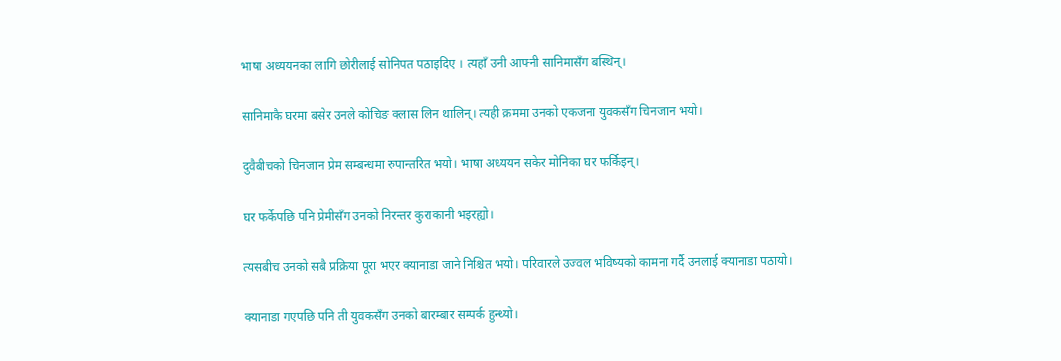भाषा अध्ययनका लागि छोरीलाई सोनिपत पठाइदिए । त्यहाँ उनी आफ्नी सानिमासँग बस्थिन्।

सानिमाकै घरमा बसेर उनले कोचिङ क्लास लिन थालिन्। त्यही क्रममा उनको एकजना युवकसँग चिनजान भयो।

दुवैबीचको चिनजान प्रेम सम्बन्धमा रुपान्तरित भयो। भाषा अध्ययन सकेर मोनिका घर फर्किइन्।

घर फर्केपछि पनि प्रेमीसँग उनको निरन्तर कुराकानी भइरह्यो।

त्यसबीच उनको सबै प्रक्रिया पूरा भएर क्यानाडा जाने निश्चित भयो। परिवारले उज्वल भविष्यको कामना गर्दै उनलाई क्यानाडा पठायो।

क्यानाडा गएपछि पनि ती युवकसँग उनको बारम्बार सम्पर्क हुन्थ्यो।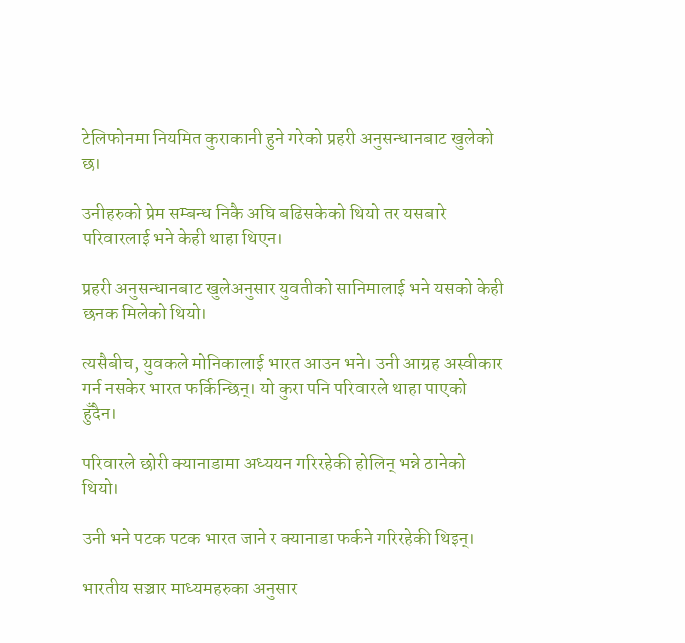टेलिफोनमा नियमित कुराकानी हुने गरेको प्रहरी अनुसन्धानबाट खुलेको छ।

उनीहरुको प्रेम सम्बन्ध निकै अघि बढिसकेको थियो तर यसबारे परिवारलाई भने केही थाहा थिएन।

प्रहरी अनुसन्धानबाट खुलेअनुसार युवतीको सानिमालाई भने यसको केही छनक मिलेको थियो।

त्यसैबीच, युवकले मोनिकालाई भारत आउन भने। उनी आग्रह अस्वीकार गर्न नसकेर भारत फर्किन्छिन्। यो कुरा पनि परिवारले थाहा पाएको हुँदैन।

परिवारले छोरी क्यानाडामा अध्ययन गरिरहेकी होलिन् भन्ने ठानेको थियो।

उनी भने पटक पटक भारत जाने र क्यानाडा फर्कने गरिरहेकी थिइन्।

भारतीय सञ्चार माध्यमहरुका अनुसार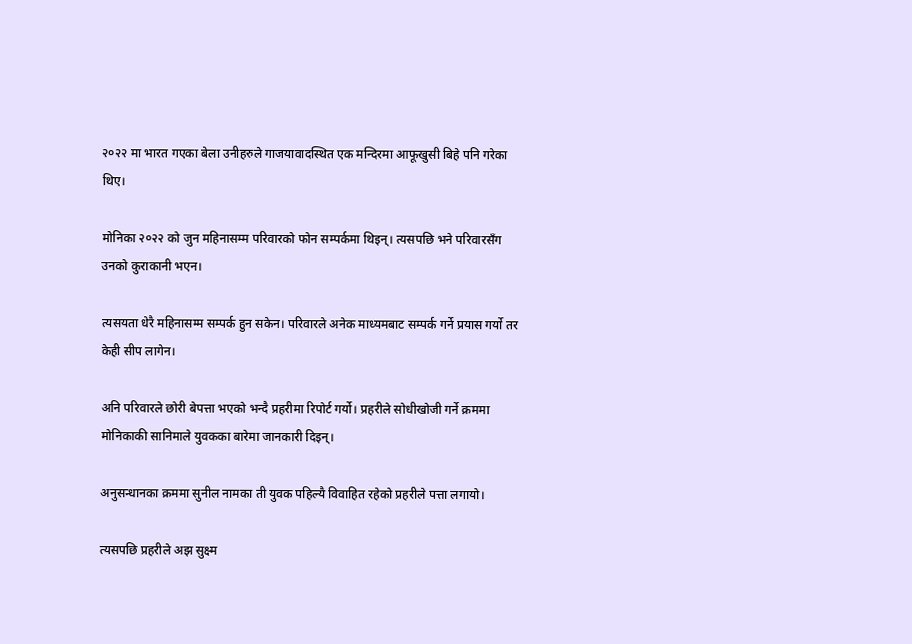२०२२ मा भारत गएका बेला उनीहरुले गाजयावादस्थित एक मन्दिरमा आफूखुसी बिहे पनि गरेका थिए।

मोनिका २०२२ को जुन महिनासम्म परिवारको फोन सम्पर्कमा थिइन्। त्यसपछि भने परिवारसँग उनको कुराकानी भएन।

त्यसयता धेरै महिनासम्म सम्पर्क हुन सकेन। परिवारले अनेक माध्यमबाट सम्पर्क गर्ने प्रयास गर्यो तर केही सीप लागेन।

अनि परिवारले छोरी बेपत्ता भएको भन्दै प्रहरीमा रिपोर्ट गर्यो। प्रहरीले सोधीखोजी गर्ने क्रममा मोनिकाकी सानिमाले युवकका बारेमा जानकारी दिइन्।

अनुसन्धानका क्रममा सुनील नामका ती युवक पहिल्यै विवाहित रहेको प्रहरीले पत्ता लगायो।

त्यसपछि प्रहरीले अझ सुक्ष्म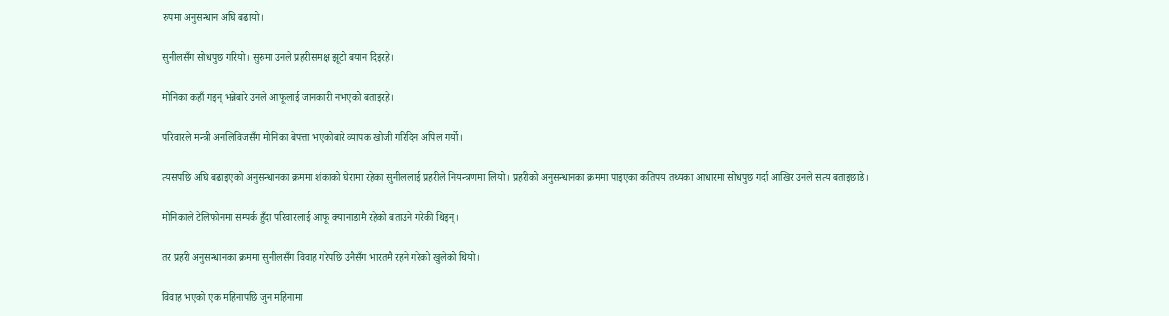रुपमा अनुसन्धान अघि बढायो।

सुनीलसँग सोधपुछ गरियो। सुरुमा उनले प्रहरीसमक्ष झूटो बयान दिइरहे।

मोनिका कहाँ गइन् भन्नेबारे उनले आफूलाई जानकारी नभएको बताइरहे।

परिवारले मन्त्री अनलिविजसँग मोनिका बेपत्ता भएकोबारे व्यापक खोजी गरिदिन अपिल गर्यो।

त्यसपछि अघि बढाइएको अनुसन्धानका क्रममा शंकाको घेरामा रहेका सुनीललाई प्रहरीले नियन्त्रणमा लियो। प्रहरीको अनुसन्धानका क्रममा पाइएका कतिपय तथ्यका आधारमा सोधपुछ गर्दा आखिर उनले सत्य बताइछाडे।

मोनिकाले टेलिफोनमा सम्पर्क हुँदा परिवारलाई आफू क्यानाडामै रहेको बताउने गरेकी थिइन्।

तर प्रहरी अनुसन्धानका क्रममा सुनीलसँग विवाह गरेपछि उनैसँग भारतमै रहने गरेको खुलेको थियो।

विवाह भएको एक महिनापछि जुन महिनामा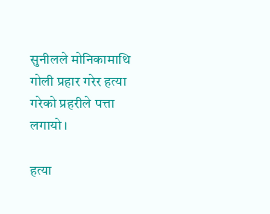सुनीलले मोनिकामाथि गोली प्रहार गरेर हत्या गरेको प्रहरीले पत्ता लगायो।

हत्या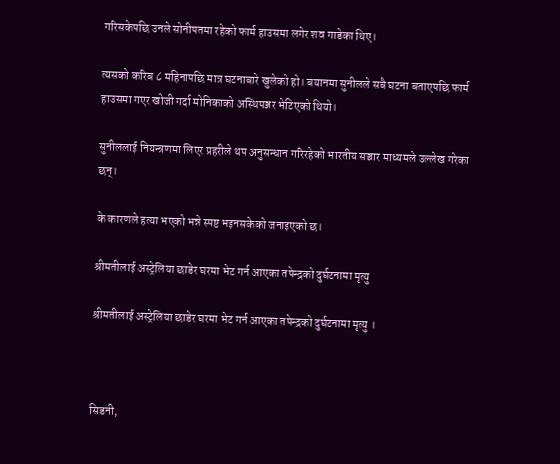गरिसकेपछि उनले सोनीपतमा रहेको फार्म हाउसमा लगेर शव गाडेका थिए।

त्यसको करिब ८ महिनापछि मात्र घटनाबारे खुलेको हो। बयानमा सुनीलले सबै घटना बताएपछि फार्म हाउसमा गएर खोजी गर्दा मोनिकाको अस्थिपञ्जर भेटिएको थियो।

सुनीललाई नियन्त्रणमा लिएर प्रहरीले थप अनुसन्धान गरिरहेको भारतीय सञ्चार माध्यमले उल्लेख गरेका छन्।

के कारणले हत्या भएको भन्ने स्पष्ट भइनसकेको जनाइएको छ।

श्रीमतीलाई अस्ट्रेलिया छाडेर घरमा भेट गर्न आएका तपेन्द्रको दुर्घटनामा मृत्यु

श्रीमतीलाई अस्ट्रेलिया छाडेर घरमा भेट गर्न आएका तपेन्द्रको दुर्घटनामा मृत्यु ।



सिडनी,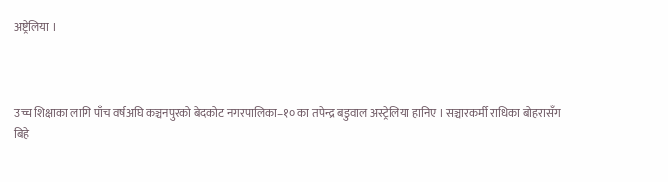अष्ट्रेलिया ।



उच्च शिक्षाका लागि पाँच वर्षअघि कञ्चनपुरको बेदकोट नगरपालिका–१० का तपेन्द्र बडुवाल अस्ट्रेलिया हानिए । सञ्चारकर्मी राधिका बोहरासँग बिहे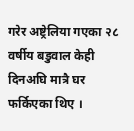गरेर अष्ट्रेलिया गएका २८ वर्षीय बडुवाल केही दिनअघि मात्रै घर फर्किएका थिए ।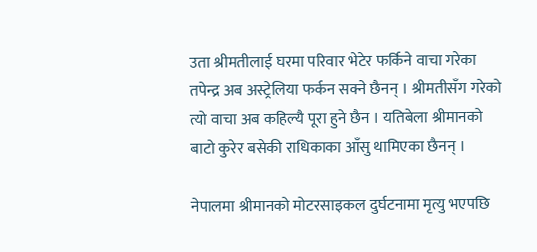उता श्रीमतीलाई घरमा परिवार भेटेर फर्किने वाचा गरेका तपेन्द्र अब अस्ट्रेलिया फर्कन सक्ने छैनन् । श्रीमतीसँग गरेको त्यो वाचा अब कहिल्यै पूरा हुने छैन । यतिबेला श्रीमानको बाटो कुरेर बसेकी राधिकाका आँसु थामिएका छैनन् ।

नेपालमा श्रीमानको मोटरसाइकल दुर्घटनामा मृत्यु भएपछि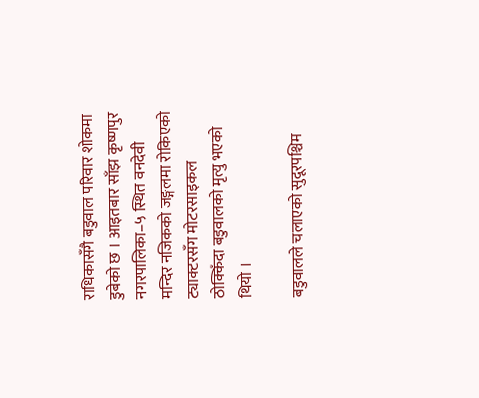राधिकासँगै बडुवाल परिवार शोकमा डुबेको छ । आइतबार साँझ कृष्णपुर नगरपालिका–५ स्थित वनदेवी मन्दिर नजिकको जङ्गलमा रोकिएको ट्याक्टरसँग मोटरसाइकल ठोक्किँदा बडुवालको मृत्यु भएको थियो ।

बडुवालले चलाएको सुदूरपश्चिम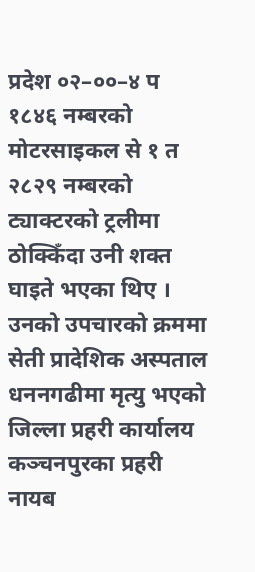प्रदेश ०२–००–४ प १८४६ नम्बरको मोटरसाइकल से १ त २८२९ नम्बरको ट्याक्टरको ट्रलीमा ठोक्किँदा उनी शक्त घाइते भएका थिए । उनको उपचारको क्रममा सेती प्रादेशिक अस्पताल धननगढीमा मृत्यु भएको जिल्ला प्रहरी कार्यालय कञ्चनपुरका प्रहरी नायब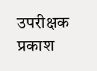उपरीक्षक प्रकाश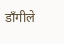डाँगीले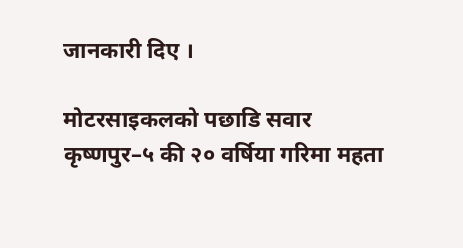जानकारी दिए ।

मोटरसाइकलको पछाडि सवार कृष्णपुर–५ की २० वर्षिया गरिमा महता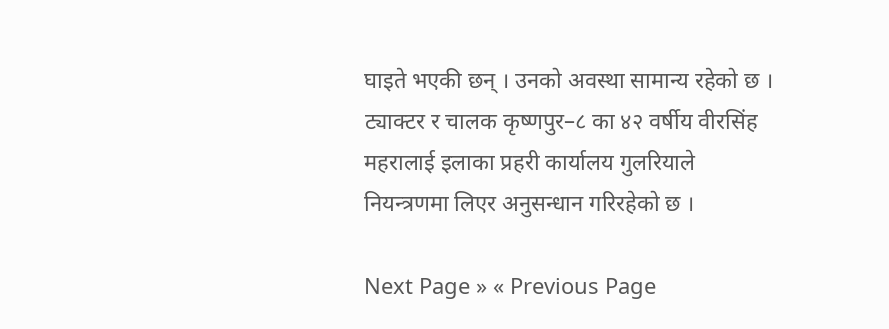घाइते भएकी छन् । उनको अवस्था सामान्य रहेको छ । ट्याक्टर र चालक कृष्णपुर–८ का ४२ वर्षीय वीरसिंह महरालाई इलाका प्रहरी कार्यालय गुलरियाले नियन्त्रणमा लिएर अनुसन्धान गरिरहेको छ ।

Next Page » « Previous Page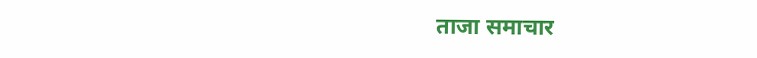ताजा समाचार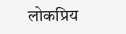लोकप्रिय